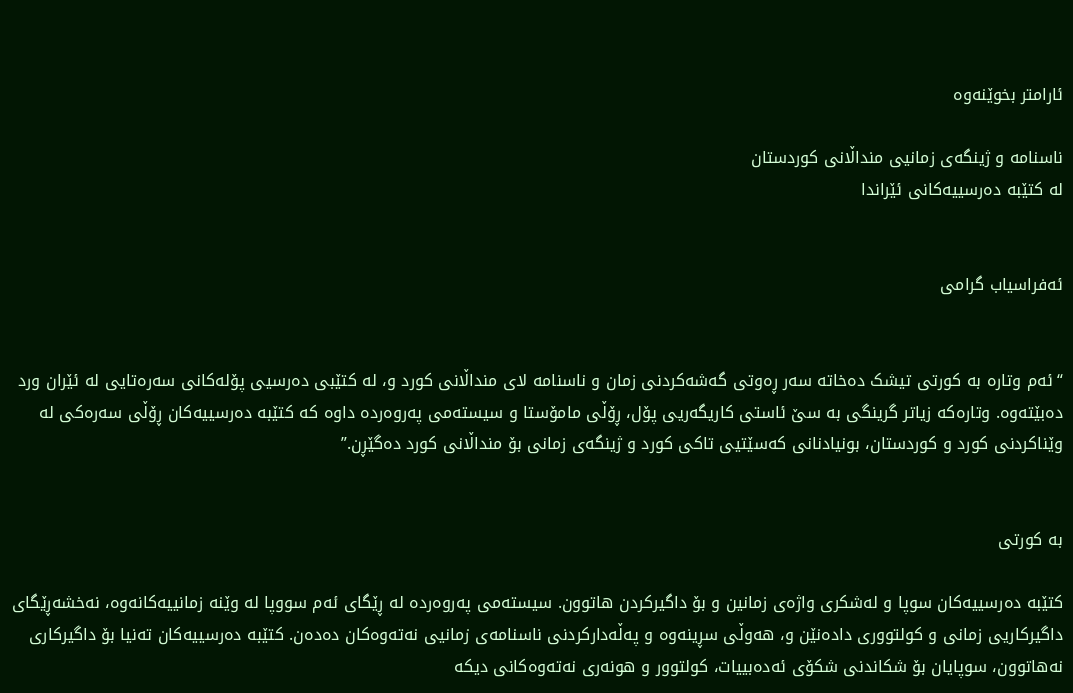ئارامتر بخوێنەوە

ناسنامە و ژینگەی زمانیی منداڵانی کوردستان
لە کتێبە دەرسییەکانی ئێراندا


ئەفراسیاب گرامی


“ئەم وتارە بە کورتی تیشک دەخاتە سەر ڕەوتی گەشەکردنی زمان و ناسنامە لای منداڵانی کورد و، لە کتێبی دەرسیی پۆلەکانی سەرەتایی لە ئێران ورد دەبێتەوە. وتارەکە زیاتر گرینگی بە سێ ئاستی کاریگەریی پۆل، ڕۆڵی مامۆستا و سیستەمی پەروەردە داوە کە کتێبە دەرسییەکان ڕۆڵی سەرەکی لە وێناکردنی کورد و کوردستان، بونیادنانی کەسێتیی تاکی کورد و ژینگەی زمانی بۆ منداڵانی کورد دەگێڕن.”


بە کورتی

کتێبە دەرسییەکان سوپا و لەشکری واژەی زمانین و بۆ داگیرکردن هاتوون. سیستەمی پەروەردە لە ڕێگای ئەم سووپا لە وێنە زمانییەکانەوە، نەخشەڕێگای داگیرکاریی زمانی و کولتووری دادەنێن و، هەوڵی سڕینەوە و پەڵەدارکردنی ناسنامەی زمانیی نەتەوەکان دەدەن. کتێبە دەرسییەکان تەنیا بۆ داگیرکاری نەهاتوون، سوپایان بۆ شکاندنی شکۆی ئەدەبییات، کولتوور و هونەری نەتەوەکانی دیکە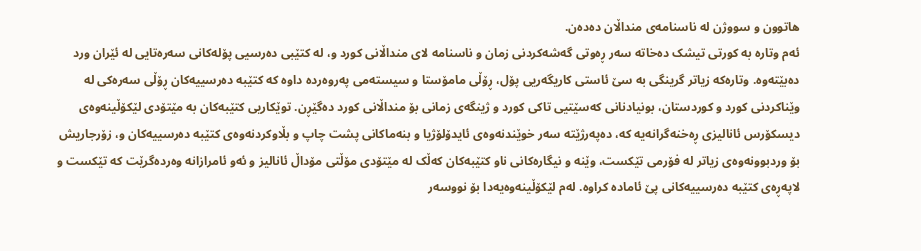هاتوون و سووژن لە ناسنامەی منداڵان دەدەن.
ئەم وتارە بە کورتی تیشک دەخاتە سەر ڕەوتی گەشەکردنی زمان و ناسنامە لای منداڵانی کورد و، لە کتێبی دەرسیی پۆلەکانی سەرەتایی لە ئێران ورد دەبێتەوە. وتارەکە زیاتر گرینگی بە سێ ئاستی کاریگەریی پۆل، ڕۆڵی مامۆستا و سیستەمی پەروەردە داوە کە کتێبە دەرسییەکان ڕۆڵی سەرەکی لە وێناکردنی کورد و کوردستان، بونیادنانی کەسێتیی تاکی کورد و ژینگەی زمانی بۆ منداڵانی کورد دەگێڕن. توێکاریی کتێبەکان بە مێتۆدی لێکۆڵینەوەی دیسکۆرس ئانالیزی ڕەخنەگرانەیە کە، دەپەرژێتە سەر خوێندنەوەی ئایدۆلۆژیا و بنەماکانی پشت چاپ و بڵاوکردنەوەی کتێبە دەرسییەکان و، زۆرجاریش بۆ وردبوونەوەی زیاتر لە فۆرمی تێکست، وێنە و نیگارەکانی ناو کتێبەکان کەڵک لە مێتۆدی مۆڵتی مۆداڵ ئانالیز و ئەو ئامرازانە وەردەگرێت کە تێکست و لاپەڕەی کتێبە دەرسییەکانی پێ ئامادە کراوە. لەم لێکۆڵینەوەیەدا بۆ نووسەر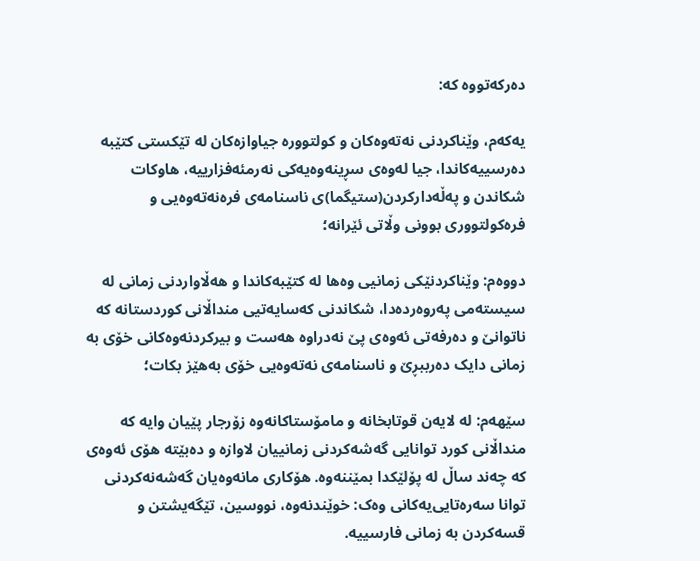دەرکەتووە کە:

یەکەم، وێناکردنی نەتەوەکان و کولتوورە جیاوازەکان لە تێکستی کتێبە دەرسییەکاندا، جیا لەوەی سڕینەوەیەکی نەرمئەفزارییە، هاوکات شکاندن و پەڵەدارکردن(ستیگما)ی ناسنامەی فرەنەتەوەیی و فرەکولتووری بوونی وڵاتی ئێرانە؛

دووەم: وێناکردنێکی زمانیی وەها لە کتێبەکاندا و هەڵاواردنی زمانی لە سیستەمی پەروەردەدا، شکاندنی کەسایەتیی منداڵانی کوردستانە کە ناتوانێ و دەرفەتی ئەوەی پێ نەدراوە هەست و بیرکردنەوەکانی خۆی بە زمانی دایک دەرببڕێ و ناسنامەی نەتەوەیی خۆی بەهێز بکات؛

سێهەم: لە لایەن قوتابخانە و مامۆستاکانەوە زۆرجار پێیان وایە کە منداڵانی کورد توانایی گەشەکردنی زمانییان لاوازە و دەبێتە هۆی ئەوەی کە چەند ساڵ لە پۆلێکدا بمێننەوە. هۆکاری مانەوەیان گەشەنەکردنی توانا سەرەتایی‌یەکانی وەک: خوێندنەوە، نووسین، تێگەیشتن و قسەکردن بە زمانی فارسییە.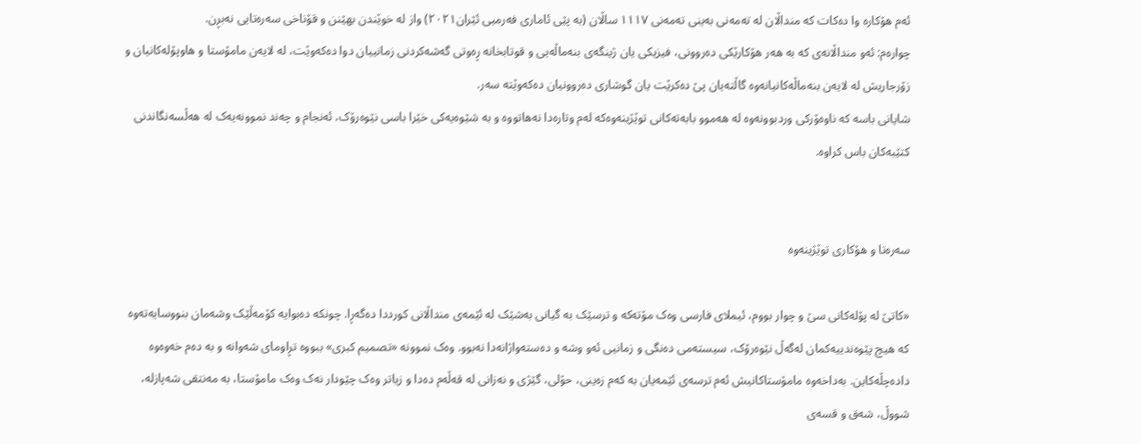ئەم هۆکارە وا دەکات کە منداڵان لە تەمەنی بەینی تەمەنی ١١١٧ ساڵان (بە پێی ئاماری فەرمیی ئێران٢٠٢١) واز لە خوێندن بهێنن و قۆناخی سەرەتایی نەبڕن.
چوارەم: ئەو منداڵانەی کە بە هەر هۆکارێکی دەروونی، فیزیکی یان ژینگەی بنەماڵەیی و قوتابخانە ڕەوتی گەشەکردنی زمانییان دوا دەکەوێت، لە لایەن مامۆستا و هاوپۆلەکانیان و زۆرجاریش لە لایەن بنەماڵەکانیانەوە گاڵتەیان پێ دەکرێت یان گوشاری دەروونیان دەکەوێتە سەر.
شایانی باسە کە ناوەۆرکی وردبوونەوە لە هەموو بابەتەکانی توێژینەوەکە لەم وتارەدا نەهاتووە و بە شێوەیەکی خێرا باسی نێوەرۆک، ئەنجام و چەند نموونەیەک لە هەڵسەنگاندنی کتێبەکان باس کراوە.


سەرەتا و هۆکاری توێژینەوە

«کاتێ لە پۆلەکانی سێ و چوار بووم، ئیملای فارسی وەک مۆتەکە و ترسێک بە گیانی بەشێک لە ئێمەی منداڵانی کورددا دەگەڕا. چونکە دەبوایە کۆمەڵێک وشەمان بنووسایەتەوە کە هیچ پێوەندییەکمان لەگەڵ نێوەرۆک، سیستەمی دەنگی و زمانیی ئەو وشە و دەستەواژانەدا نەبوو. وەک نموونە «تصمیم کبری» ببووە تڕاومای شەوانە و بە دەم خەوەوە دادەچڵەکاین. بەداخەوە مامۆستاکانیش ئەم ترسەی ئێمەیان بە کەم زەینی، حۆلی، گێژی و نەزانی لە قەڵەم دەدا و زیاتر وەک چێودار نەک وەک مامۆستا، بە مەنتقی شەپازلە، شووڵ، شەق و قسەی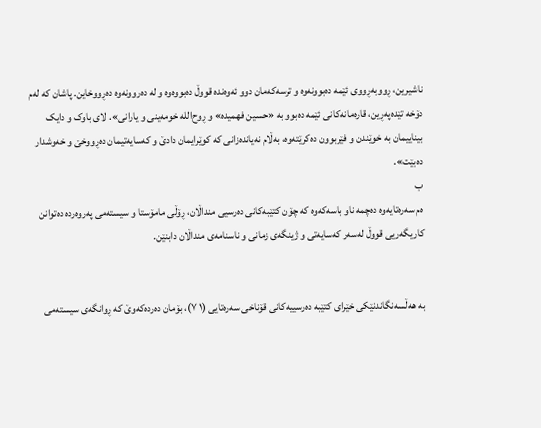ناشیرین، ڕووبەڕووی ئێمە دەبوونەوە و ترسەکەمان دوو ئەوەندە قووڵ دەبووەوە و لە دەروونەوە دەڕووخاین. پاشان کە لەم دۆخە تێدەپەڕین، قارەمانەکانی ئێمە دەبوو بە «حسین فهمیدە» و ڕوح‌اللە خومەینی و یارانی». لای باوک و دایک بیناییمان بە خوێندن و فێربوون دەکرێتەوە، بەڵام نەیاندەزانی کە کوێرایمان دادێ و کەسایەتیمان دەڕووخێ و خەوشدار دەبێت».
ب
ەم سەرەتایەوە دەچمە ناو باسەکەوە کە چۆن کتێبەکانی دەرسیی منداڵان، ڕۆڵی مامۆستا و سیستەمی پەروەردە دەتوانن کاریگەریی قووڵ لەسەر کەسایەتی و ژینگەی زمانی و ناسنامەی منداڵان دابنێن.


بە هەڵسەنگاندنێکی خێرای کتێبە دەرسییەکانی قۆناخی سەرەتایی (١ ٧)، بۆمان دەردەکەوێ کە ڕوانگەی سیستەمی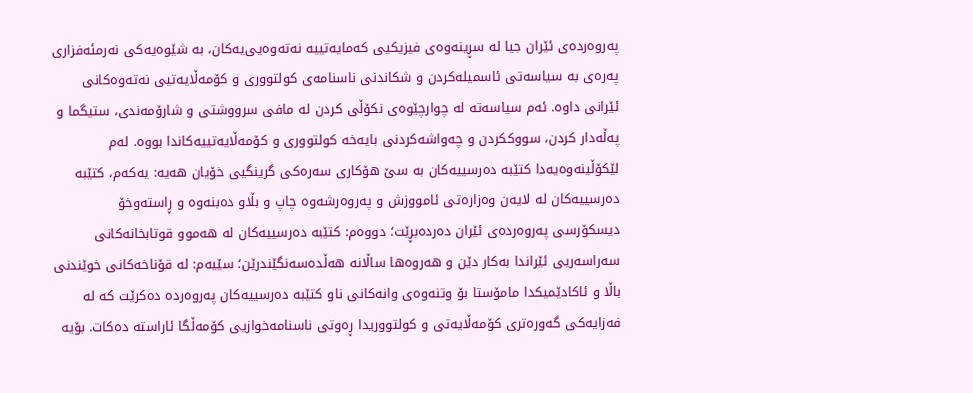پەروەردەی ئێران جیا لە سڕینەوەی فیزیکیی کەمایەتییە نەتەوەیی‌یەکان، بە شێوەیەکی نەرمئەفزاری پەرەی بە سیاسەتی ئاسمیلەکردن و شکاندنی ناسنامەی کولتووری و کۆمەڵایەتیی نەتەوەکانی ئێرانی داوە. ئەم سیاسەتە لە چوارچێوەی نکۆڵی کردن لە مافی سرووشتی و شارۆمەندی، ستیگما و پەڵەدار کردن، سووککردن و چەواشەکردنی بایەخە کولتووری و کۆمەڵایەتییەکاندا بووە. لەم لێکۆڵینەوەیەدا کتێبە دەرسییەکان بە سێ هۆکاری سەرەکی گرینگیی خۆیان هەیە: یەکەم، کتێبە دەرسییەکان لە لایەن وەزارەتی ئامووزش و پەروەرشەوە چاپ و بڵاو دەبنەوە و ڕاستەوخۆ دیسکۆرسی پەروەردەی ئێران دەردەبڕێت؛ دووەم: کتێبە دەرسییەکان لە هەموو قوتابخانەکانی سەراسەریی ئێراندا بەکار دێن و هەروەها ساڵانە هەڵدەسەنگێندرێن؛ سێیەم: لە قۆناخەکانی خوێندنی باڵا و ئاکادێمیکدا مامۆستا بۆ وتنەوەی وانەکانی ناو کتێبە دەرسییەکان پەروەردە دەکرێت کە لە فەزایەکی گەورەتری کۆمەڵایەتی و کولتووریدا ڕەوتی ناسنامەخوازیی کۆمەڵگا ئاراستە دەکات. بۆیە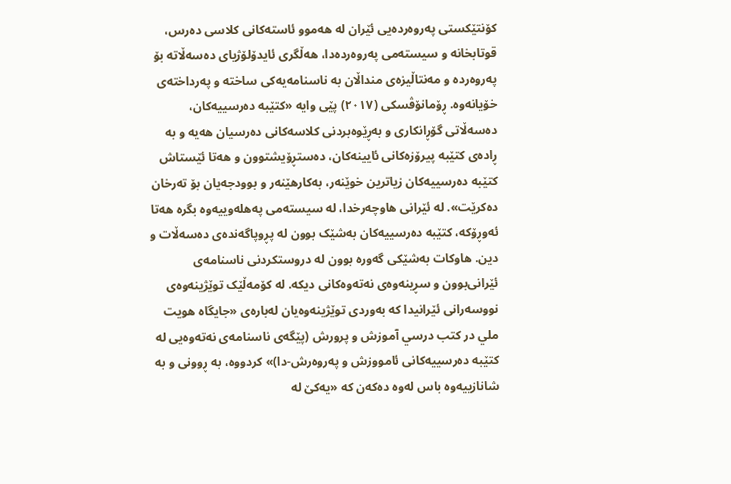کۆنتێکستی پەروەردەیی ئێران لە هەموو ئاستەکانی کلاسی دەرس، قوتابخانە و سیستەمی پەروەردەدا، هەڵگری ئایدۆلۆژیای دەسەڵاتە بۆ پەروەردە و مەنتاڵیزەی منداڵان بە ناسنامەیەکی ساختە و پەرداختەی خۆیانەوە. ڕۆمانۆڤسکی (٢٠١٧) پێی وایە «کتێبە دەرسییەکان، دەسەڵاتی گۆڕانکاری و بەڕێوەبردنی کلاسەکانی دەرسیان هەیە و بە ڕادەی کتێبە پیرۆزەکانی ئایینەکان، دەستڕۆیشتوون و هەتا ئێستاش کتێبە دەرسییەکان زیاترین خوێنەر، بەکارهێنەر و بوودجەیان بۆ تەرخان دەکرێت». لە ئێرانی هاوچەرخدا، لە سیستەمی پەهلەوییەوە بگرە هەتا ئەوڕۆکە، کتێبە دەرسییەکان بەشێک بوون لە پڕوپاگەندەی دەسەڵات و دین. هاوکات بەشێکی گەورە بوون لە دروستکردنی ناسنامەی ئێرانی‌بوون و سڕینەوەی نەتەوەکانی دیکە. لە کۆمەڵێک توێژینەوەی نووسەرانی ئێرانیدا کە بەوردی توێژینەوەیان لەبارەی «جايگاه هويت ملي در کتب درسي آموزش و پرورش (پێگەی ناسنامەی نەتەوەیی لە کتێبە دەرسییەکانی ئامووزش و پەروەرش-دا)» کردووە، بە ڕوونی و بە شانازییەوە باس لەوە دەکەن کە «یەکێ لە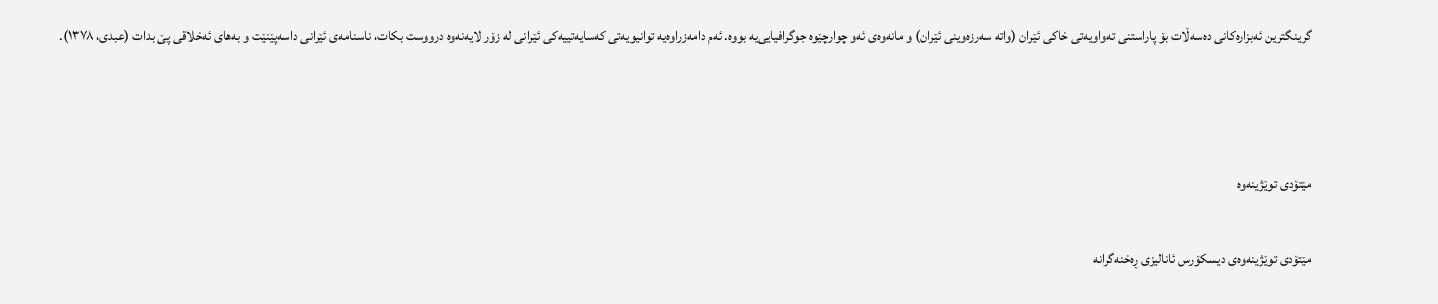گرینگترین ئەبزارەکانی دەسەڵات بۆ پاراستنی تەواویەتی خاکی ئێران (واتە سەرزەوینی ئێران) و مانەوەی ئەو چوارچێوە جوگرافیایی‌یە بووە. ئەم دامەزراوەیە توانیویەتی کەسایەتییەکی ئێرانی لە زۆر لایەنەوە درووست بکات، ناسنامەی ئێرانی داسەپێنێت و بەهای ئەخلاقی پێ بدات (عبدی، ١٣٧٨).



مێتۆدی توێژینەوە

مێتۆدی توێژینەوەی دیسکۆرس ئانالیزی ڕەخنەگرانە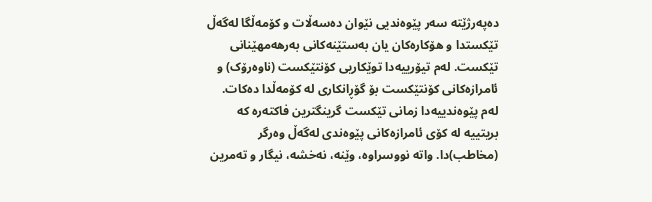دەپەرژێتە سەر پێوەندیی نێوان دەسەڵات و کۆمەڵگا لەگەڵ تێکستدا و هۆکارەکان یان بەستێنەکانی بەرهەمهێنانی تێکست. لەم تیۆرییەدا توێکاریی کۆنتێکست (ناوەرۆک) و ئامرازەکانی کۆنتێکست بۆ گۆڕانکاری لە کۆمەڵدا دەکات. لەم پێوەندییەدا زمانی تێکست گرینگترین فاکتەرە کە بریتییە لە کۆی ئامرازەکانی پێوەندی لەگەڵ وەرگر (مخاطب)دا. واتە نووسراوە، وێنە، نەخشە، نیگار و تەمرین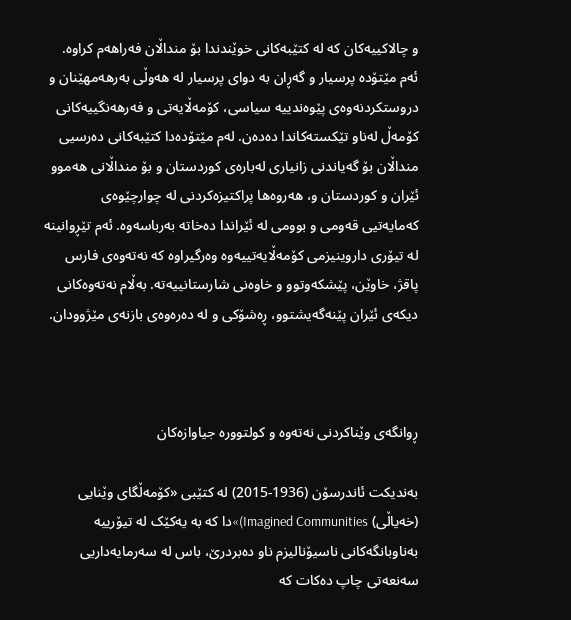و چالاکییەکان کە لە کتێبەکانی خوێندندا بۆ منداڵان فەراهەم کراوە. ئەم مێتۆدە پرسیار و گەڕان بە دوای پرسیار لە هەوڵی بەرهەمهێنان و دروستکردنەوەی پێوەندییە سیاسی، کۆمەڵایەتی و فەرهەنگییەکانی کۆمەڵ لەناو تێکستەکاندا دەدەن. لەم مێتۆدەدا کتێبەکانی دەرسیی منداڵان بۆ گەیاندنی زانیاری لەبارەی کوردستان و بۆ منداڵانی هەموو ئێران و کوردستان و، هەروەها پراکتیزەکردنی لە چوارچێوەی کەمایەتیی قەومی و بوومی لە ئێراندا دەخاتە بەرباسەوە. ئەم تێڕوانینە لە تیۆری داروینیزمی کۆمەڵایەتییەوە وەرگیراوە کە نەتەوەی فارس پاقژ، خاوێن، پێشکەوتوو و خاوەنی شارستانییەتە. بەڵام نەتەوەکانی دیکەی ئێران پێنەگەیشتوو، ڕەشۆکی و لە دەرەوەی بازنەی مێژوودان.



ڕوانگەی وێناکردنی نەتەوە و کولتوورە جیاوازەکان

بەندیکت ئاندرسۆن (1936-2015) لە کتێبی «کۆمەڵگای وێنایی (خەیاڵی) Imagined Communities)»دا کە بە یەکێک لە تیۆرییە بەناوبانگەکانی ناسیۆنالیزم ناو دەبردرێ، باس لە سەرمایەداریی سەنعەتی چاپ دەکات کە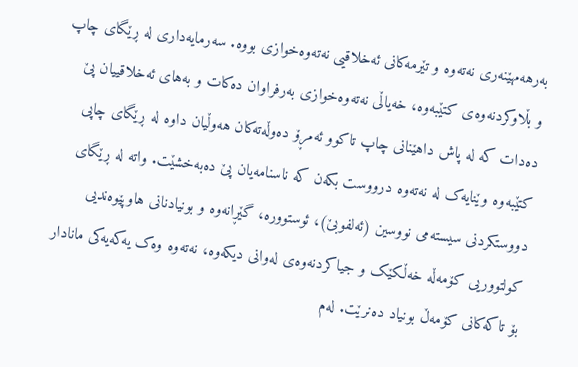بەرهەمهێنەری نەتەوە و تێرمەکانی ئەخلاقیی نەتەوەخوازی بووە. سەرمایەداری لە ڕێگای چاپ و بڵاوکردنەوەی کتێبەوە، خەیاڵی نەتەوەخوازی بەرفراوان دەکات و بەهای ئەخلاقییان پێ دەدات کە لە پاش داهێنانی چاپ تاکوو ئەمڕۆ دەوڵەتەکان هەوڵیان داوە لە ڕێگای چاپی کتێبەوە وێنایەک لە نەتەوە درووست بکەن کە ناسنامەیان پێ دەبەخشێت. واتە لە ڕێگای دووستکردنی سیستەمی نووسین (ئەلفوبێ)، ئوستوورە، گێڕانەوە و بونیادنانی هاوپێوەندیی کولتووریی کۆمەڵە خەڵکێک و جیاکردنەوەی لەوانی دیکەوە، نەتەوە وەک یەکەیەکی مانادار بۆ تاکەکانی کۆمەڵ بونیاد دەنرێت. لەم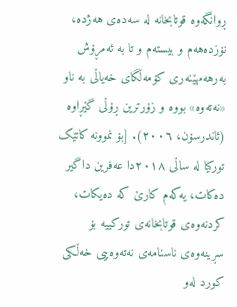ڕوانگەوە قوتابخانە لە سەدەی هەژدە، نۆزدەهەم و بیستەم و تا بە ئەمڕۆش بەرهەمهێنەری کۆمەڵگای خەیاڵی بە ناو «نەتەوە» بووە و زۆرترین ڕۆڵی گێڕاوە (ئاندرسۆن، ٢٠٠٦). [بۆ نموونە کاتێک تورکیا لە ساڵی ٢٠١٨دا عەفرین داگیر دەکات، یەکەم کارێ کە دەیکات، کردنەوەی قوتابخانەی تورکییە بۆ سڕینەوەی ناسنامەی نەتەوەییی خەڵکی کورد لەو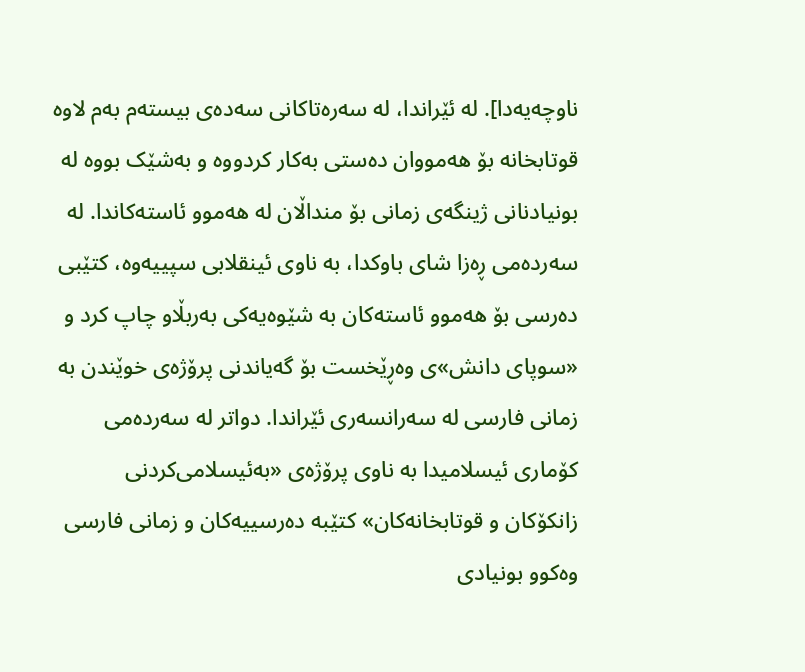ناوچەیەدا]. لە ئێراندا، لە سەرەتاکانی سەدەی بیستەم بەم لاوە قوتابخانە بۆ هەمووان دەستی بەکار کردووە و بەشێک بووە لە بونیادنانی ژینگەی زمانی بۆ منداڵان لە هەموو ئاستەکاندا. لە سەردەمی ڕەزا شای باوکدا، بە ناوی ئینقلابی سپییەوە، کتێبی دەرسی بۆ هەموو ئاستەکان بە شێوەیەکی بەربڵاو چاپ کرد و «سوپای دانش»ی وەڕێخست بۆ گەیاندنی پرۆژەی خوێندن بە زمانی فارسی لە سەرانسەری ئێراندا. دواتر لە سەردەمی کۆماری ئیسلامیدا بە ناوی پرۆژەی «بەئیسلامی‌کردنی زانکۆکان و قوتابخانەکان» کتێبە دەرسییەکان و زمانی فارسی وەکوو بونیادی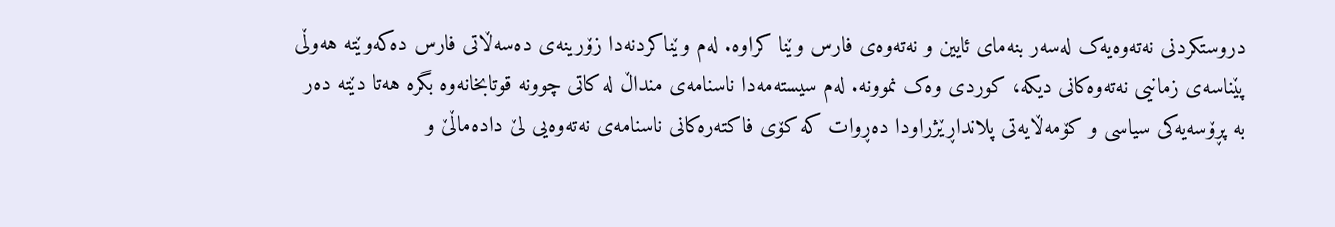دروستکردنی نەتەوەیەک لەسەر بنەمای ئایین و نەتەوەی فارس وێنا کراوە. لەم وێناکردنەدا زۆرینەی دەسەڵاتی فارس دەکەوێتە هەوڵی پێناسەی زمانیی نەتەوەکانی دیکە، کوردی وەک نموونە. لەم سیستەمەدا ناسنامەی منداڵ لە کاتی چوونە قوتابخانەوە بگرە هەتا دێتە دەر بە پڕۆسەیەکی سیاسی و کۆمەڵایەتی پلانداڕێژراودا دەڕوات کە کۆی فاکتەرەکانی ناسنامەی نەتەوەیی لێ دادەماڵێ و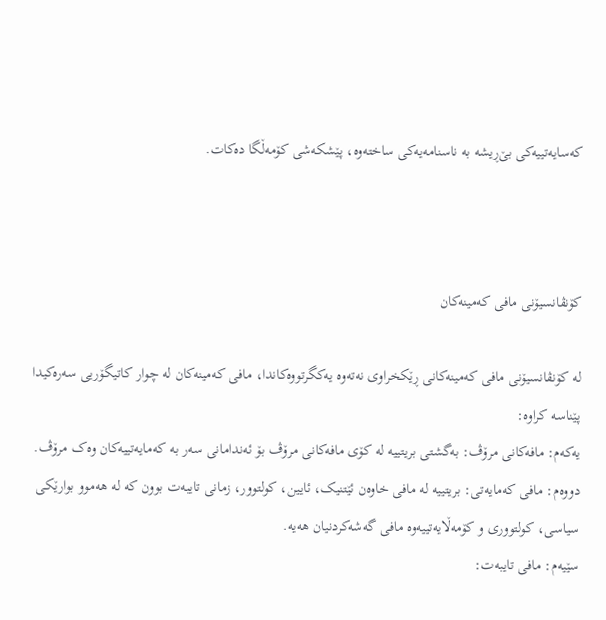کەسایەتییەکی بێ‌ڕیشە بە ناسنامەیەکی ساختەوە، پێشکەشی کۆمەڵگا دەکات.



کۆنڤانسیۆنی مافی کەمینەکان

لە کۆنڤانسیۆنی مافی کەمینەکانی ڕێکخراوی نەتەوە یەکگرتووەکاندا، مافی کەمینەکان لە چوار کاتیگۆریی سەرەکیدا پێناسە کراوە:
یەکەم: مافەکانی مرۆڤ: بەگشتی بریتییە لە کۆی مافەکانی مرۆڤ بۆ ئەندامانی سەر بە کەمایەتییەکان وەک مرۆڤ.
دووەم: مافی کەمایەتی: بریتییە لە مافی خاوەن ئێتنیک، ئایین، کولتوور، زمانی تایبەت بوون کە لە هەموو بوارێکی سیاسی، کولتووری و کۆمەڵایەتییەوە مافی گەشەکردنیان هەیە.
سێیەم: مافی تایبەت: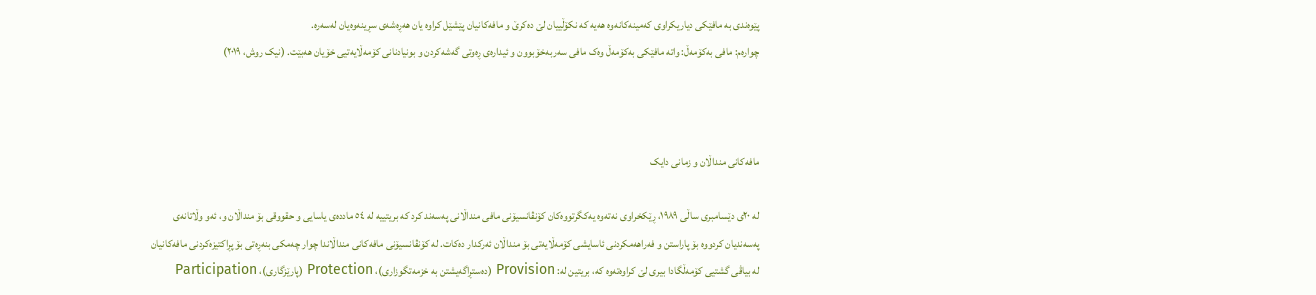پێوەندی بە مافێکی دیاریکراوی کەمینەکانەوە هەیە کە نکۆڵییان لێ دەکرێ و مافەکانیان پێشێل کراوە یان هەڕەشەی سڕینەوەیان لەسەرە.
چوارەم: مافی بەکۆمەڵ: واتە مافێکی بەکۆمەڵ وەک مافی سەربەخۆبوون و ئیدارەی ڕەوتی گەشەکردن و بونیادنانی کۆمەڵایەتیی خۆیان هەبێت. (نیک روش، ٢٠١٩)



مافەکانی منداڵان و زمانی دایک

لە ٢٠ی دێسامبری ساڵی ١٩٨٩، ڕێکخراوی نەتەوە یەکگرتووەکان کۆنڤانسیۆنی مافی منداڵانی پەسەند کرد کە بریتییە لە ٥٤ ماددەی یاسایی و حقووقی بۆ منداڵان و، ئەو وڵاتانەی پەسەندیان کردووە بۆ پاراستن و فەراهەمکردنی ئاسایشی کۆمەڵایەتی بۆ منداڵان ئەرکدار دەکات. لە کۆنڤانسیۆنی مافەکانی منداڵاندا چوار چەمکی بنەڕەتی بۆ پڕاکتیزەکردنی مافەکانیان لە بیاڤی گشتیی کۆمەڵگادا بیری لێ کراوەتەوە کە، بریتین لە: Provision (دەستڕاگەیشتن بە خزمەتگوزاری)، Protection (پارێزگاری)، Participation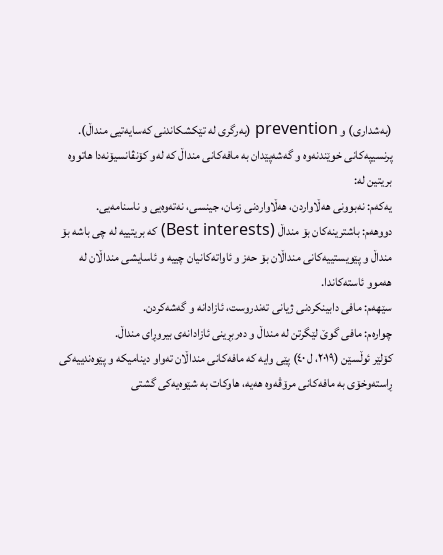(بەشداری) و prevention (بەرگری لە تێكشکاندنی کەسایەتیی منداڵ). پرنسیپەکانی خوێندنەوە و گەشەپێدان بە مافەکانی منداڵ کە لەو کۆنڤانسیۆنەدا هاتووە بریتین لە:
یەکەم: نەبوونی هەڵاواردن، هەڵاواردنی زمان، جینسی، نەتەوەیی و ناسنامەیی.
دووهەم: باشترینەکان بۆ منداڵ (Best interests) کە بریتییە لە چی باشە بۆ منداڵ و پێویستییەکانی منداڵان بۆ حەز و ئاواتەکانیان چییە و ئاسایشی منداڵان لە هەموو ئاستەکاندا.
سێهەم: مافی دابینکردنی ژیانی تەندروست، ئازادانە و گەشەکردن.
چوارەم: مافی گوێ ‌لێگرتن لە منداڵ و دەربڕینی ئازادانەی بیروڕای منداڵ.
کۆلێر ئوڵسێن (٢٠١٩، ل ٤٠) پێی وایە کە مافەکانی منداڵان تەواو دینامیکە و پێوەندییەکی ڕاستەوخۆی بە مافەکانی مرۆڤەوە هەیە، هاوکات بە شێوەیەکی گشتی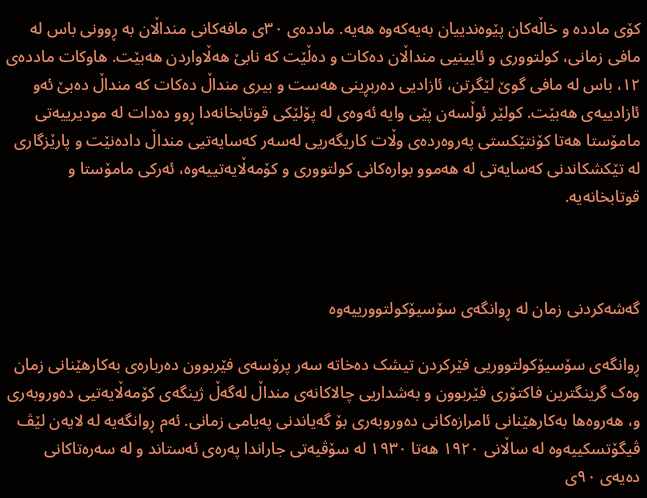کۆی ماددە و خاڵەکان پێوەندییان بەیەکەوە هەیە. ماددەی ٣٠ی مافەکانی منداڵان بە ڕوونی باس لە مافی زمانی، کولتووری و ئایینیی منداڵان دەکات و دەڵێت کە نابێ هەڵاواردن هەبێت. هاوکات ماددەی ١٢، باس لە مافی گوێ لێگرتن، ئازادیی دەربڕینی هەست و بیری منداڵ دەکات کە منداڵ دەبێ ئەو ئازادییەی هەبێت. کولێر ئوڵسەن پێی وایە ئەوەی لە پۆلێکی قوتابخانەدا ڕوو دەدات لە مودیرییەتی مامۆستا هەتا کۆنتێکستی پەروەردەی وڵات کاریگەریی لەسەر کەسایەتیی منداڵ دادەنێت و پارێزگاری لە تێكشکاندنی کەسایەتی لە هەموو بوارەکانی کولتووری و کۆمەڵایەتییەوە، ئەرکی مامۆستا و قوتابخانەیە.



گەشەکردنی زمان لە ڕوانگەی سۆسیۆکولتوورییەوە

ڕوانگەی سۆسیۆکولتووریی فێرکردن تیشک دەخاتە سەر پرۆسەی فێربوون دەربارەی بەکارهێنانی زمان وەک گرینگترین فاکتۆری فێربوون و بەشداریی چالاکانەی منداڵ لەگەڵ ژینگەی کۆمەڵایەتیی دەوروبەری و، هەروەها بەکارهێنانی ئامرازەکانی دەوروبەری بۆ گەیاندنی پەیامی زمانی. ئەم ڕوانگەیە لە لایەن لێڤ ڤیگۆتسکییەوە لە ساڵانی ١٩٢٠ هەتا ١٩٣٠ لە سۆڤیەتی جاراندا پەرەی ئەستاند و لە سەرەتاکانی دەیەی ٩٠ی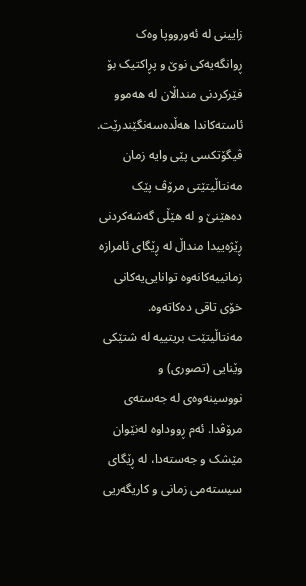زایینی لە ئەورووپا وەک ڕوانگەیەکی نوێ و پڕاکتیک بۆ فێرکردنی منداڵان لە هەموو ئاستەکاندا هەڵدەسەنگێندرێت. ڤیگۆتکسی پێی وایە زمان مەنتاڵیتێتی مرۆڤ پێک دەهێنێ و لە هێڵی گەشەکردنی ڕێژەییدا منداڵ لە ڕێگای ئامرازە زمانییەکانەوە توانایی‌یەکانی خۆی تاقی دەکاتەوە. مەنتاڵیتێت بریتییە لە شتێکی وێنایی (تصوری) و نووسینەوەی لە جەستەی مرۆڤدا. ئەم ڕووداوە لەنێوان مێشک و جەستەدا، لە ڕێگای سیستەمی زمانی و کاریگەریی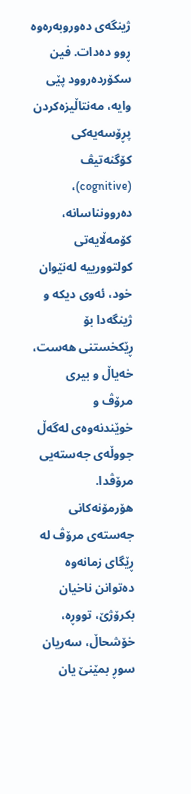ژینگەی دەوروبەرەوە ڕوو دەدات. فین سکۆردەروود پێی وایە، مەنتاڵیزەکردن پڕۆسەیەکی کۆگنەتیڤ (cognitive)، دەروونناسانە، کۆمەڵایەتی کولتوورییە لەنێوان خود، ئەوی دیکە و ژینگەدا بۆ ڕێکخستنی هەست، خەیاڵ و بیری مرۆڤ و خوێندنەوەی لەگەڵ جووڵەی جەستەیی مرۆڤدا. هۆرمۆنەکانی جەستەی مرۆڤ لە ڕێگای زمانەوە دەتوانن ناخیان بکرۆژێ، تووڕە، خۆشحاڵ، سەریان سوڕ بمێنێ یان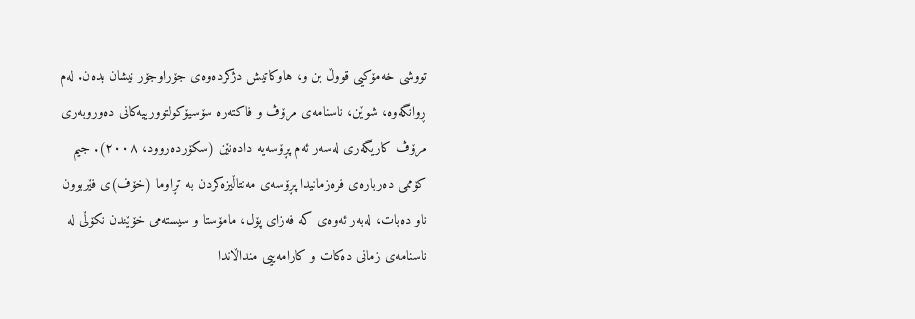تووشی خەمۆکیی قووڵ بن و، هاوکاتیش دژکردەوەی جۆراوجۆر نیشان بدەن. لەم ڕوانگەوە، شوێن، ناسنامەی مرۆڤ و فاکتەرە سۆسیۆکولتوورییەکانی دەوروبەری مرۆڤ کاریگەری لەسەر ئەم پڕۆسەیە دادەنێن (سکۆردەروود، ٢٠٠٨). جیم کۆممی دەربارەی فرەزمانیدا پڕۆسەی مەنتاڵیزەکردن بە تڕاوما (خۆف)ی فێربوون ناو دەبات، لەبەر ئەوەی کە فەزای پۆل، مامۆستا و سیستەمی خۆێندن نکۆڵی لە ناسنامەی زمانی دەکات و کارامەییی منداڵاندا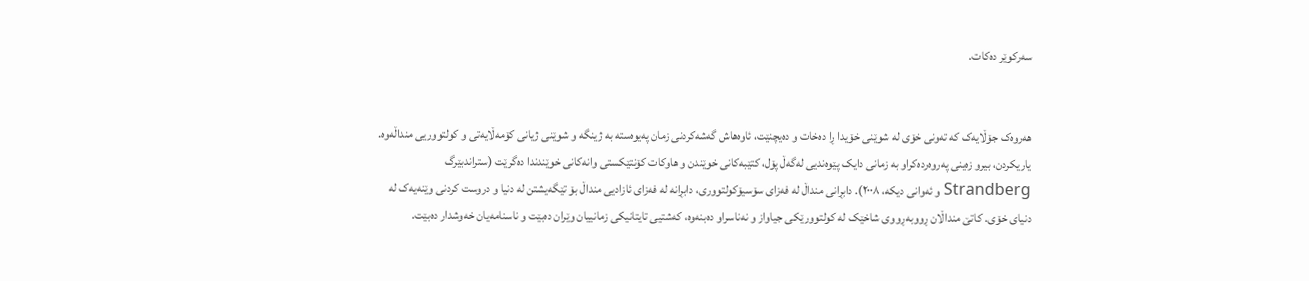سەرکوێر دەکات.


هەروەک جۆڵایەک کە تەونی خۆی لە شوێنی خۆیدا ڕا دەخات و دەیچنێت، ئاوەهاش گەشەکردنی زمان پەیوەستە بە ژینگە و شوێنی ژیانی کۆمەڵایەتی و کولتووریی منداڵەوە. یاریکردن، بیرو زەینی پەروەردەکراو بە زمانی دایک پێوەندیی لەگەڵ پۆل، کتێبەکانی خوێندن و هاوکات کۆنتێکستی وانەکانی خوێندندا دەگرێت (ستراندبێرگ Strandberg و ئەوانی دیکە، ٢٠٠٨). دابڕانی منداڵ لە فەزای سۆسیۆکولتووری، دابڕانە لە فەزای ئازادیی منداڵ بۆ تێگەیشتن لە دنیا و دروست کردنی وێنەیەک لە دنیای خۆی. کاتێ منداڵان ڕووبەڕووی شاخێک لە کولتوورێکی جیاواز و نەناسراو دەبنەوە، کەشتیی تایتانیکی زمانییان وێران دەبێت و ناسنامەیان خەوشدار دەبێت.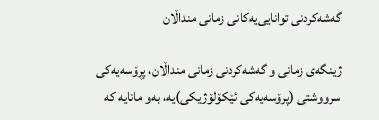گەشەکردنی توانایی‌یەکانی زمانی منداڵان

ژینگەی زمانی و گەشەکردنی زمانی منداڵان، پڕۆسەیەکی سرووشتی (پرۆسەیەکی ئێکۆلۆژیکی)یە، بەو مانایە کە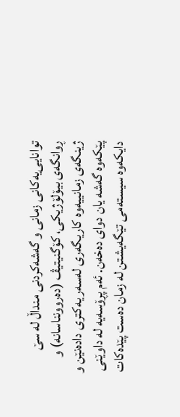توانایی‌یەکانی زمانی و گەشەکردنی منداڵ لە سێ ڕوانگەی بیۆلۆژیکی، کۆگنیتیڤ (دەروونناسانە) و ژینگەی زمانییەوە کاریگەری لەسەر یەکتری دادەنێن و پێکەوە گەشە یان دوای دەخەن. ئەم پڕۆسەیە لە داوێنی دایکەوە سیستەمی تێگەیشتن لە زمان دەست پێدەکات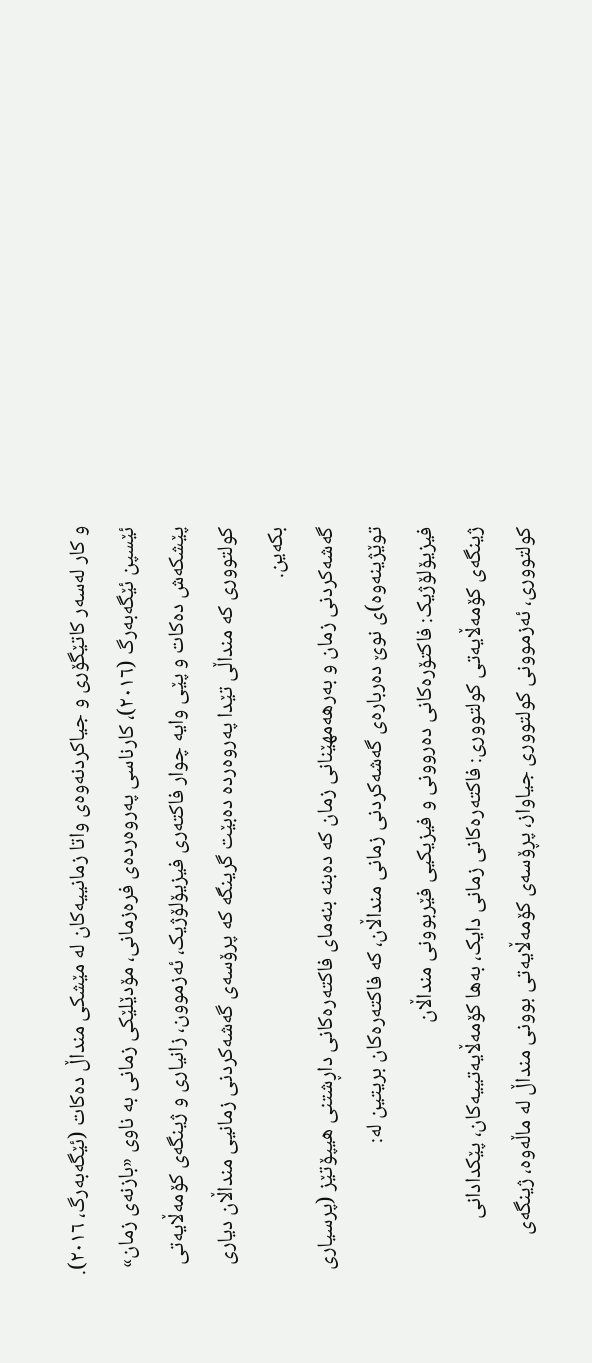و کار لەسەر کاتێگۆری و جیاکردنەوەی واتا زمانییەکان لە مێشکی منداڵ دەکات (ئێگەبەرگ، ٢٠١٦). ئێسپن ئێگەبەرگ (٢٠١٦)، کارناسی پەروەردەی فرەزمانی، مۆدێلێکی زمانی بە ناوی «بازنەی زمان» پێشکەش دەکات و پێی وایە چوار فاکتەری فیزیۆلۆژیک، ئەزموون، زانیاری و ژینگەی کۆمەڵایەتی کولتووری کە منداڵی تێدا پەروەردە دەبێت گرینگە کە پرۆسەی گەشەکردنی زمانیی منداڵان دیاری بکەین.
گەشەکردنی زمان و بەرهەمهێنانی زمان کە دەبنە بنەمای فاکتەرەکانی داڕشتنی هیپۆتێز (پرسیاری توێژینەوە)ی نوێ دەربارەی گەشەکردنی زمانی منداڵان، کە فاکتەرەکان بریتین لە:
فیزیۆلۆژیک: فاکتۆرەکانی دەروونی و فیزیکیی فێربوونی منداڵان
ژینگەی کۆمەڵایەتی کولتووری: فاکتەرەکانی زمانی دایک، بەها کۆمەڵایەتییەکان، پێکدادانی کولتووری، ئەزموونی کولتووری جیاواز، پڕۆسەی کۆمەڵایەتی بوونی منداڵ لە ماڵەوە، ژینگەی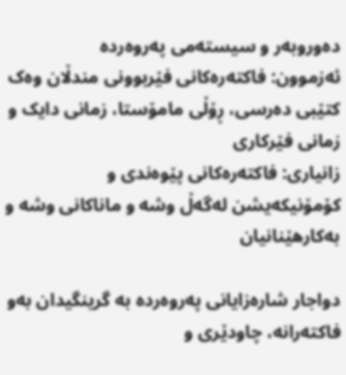دەوروبەر و سیستەمی پەروەردە
ئەزموون: فاکتەرەکانی فێربوونی مندڵان وەک کتێبی دەرسی، ڕۆڵی مامۆستا، زمانی دایک و زمانی فێرکاری
زانیاری: فاکتەرەکانی پێوەندی و کۆمۆنیکەیشن لەگەڵ وشە و ماناکانی وشە و بەکارهێنانیان

دواجار شارەزایانی پەروەردە بە گرینگیدان بەو فاکتەرانە، چاودێری و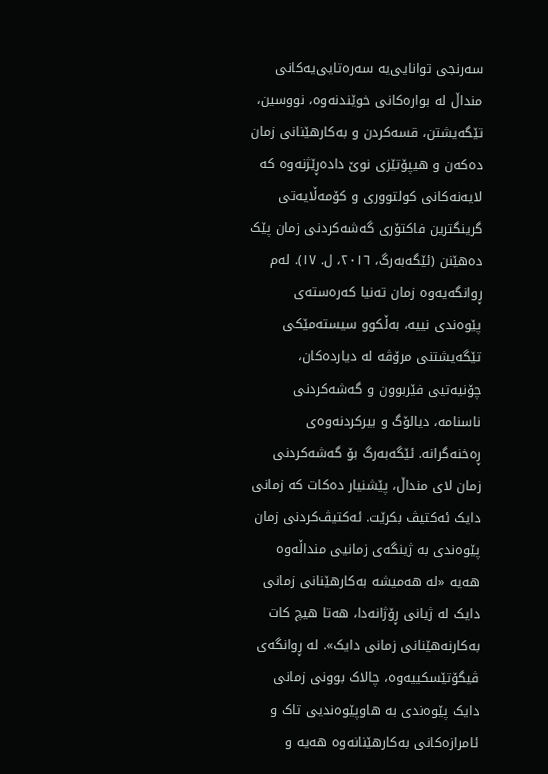سەرنجی توانایی‌یە سەرەتایی‌یەکانی منداڵ لە بوارەکانی خوێندنەوە، نووسین، تێگەیشتن، قسەکردن و بەکارهێنانی زمان دەکەن و هیپۆتێزی نوێ دادەڕێژنەوە کە لایەنەکانی کولتووری و کۆمەڵایەتی گرینگترین فاکتۆری گەشەکردنی زمان پێک دەهێنن (ئێگەبەرگ، ٢٠١٦، ل. ١٧). لەم ڕوانگەیەوە زمان تەنیا کەرەستەی پێوەندی نییە، بەڵکوو سیستەمێكی تێگەیشتنی مرۆڤە لە دیاردەکان، چۆنیەتیی فێربوون و گەشەکردنی ناسنامە، دیالۆگ و بیرکردنەوەی ڕەخنەگرانە. ئێگەبەرگ بۆ گەشەکردنی زمان لای منداڵ، پێشنیار دەکات کە زمانی دایک ئەکتیڤ بکرێت. ئەکتیڤ‌کردنی زمان پێوەندی بە ژینگەی زمانیی منداڵەوە هەیە «لە هەمیشە بەکارهێنانی زمانی دایک لە ژیانی ڕۆژانەدا، هەتا هیچ کات بەکارنەهێنانی زمانی دایک». لە ڕوانگەی ڤیگۆتێسکییەوە، چالاک بوونی زمانی دایک پێوەندی بە هاوپێوەندیی تاک و ئامرازەکانی بەکارهێنانەوە هەیە و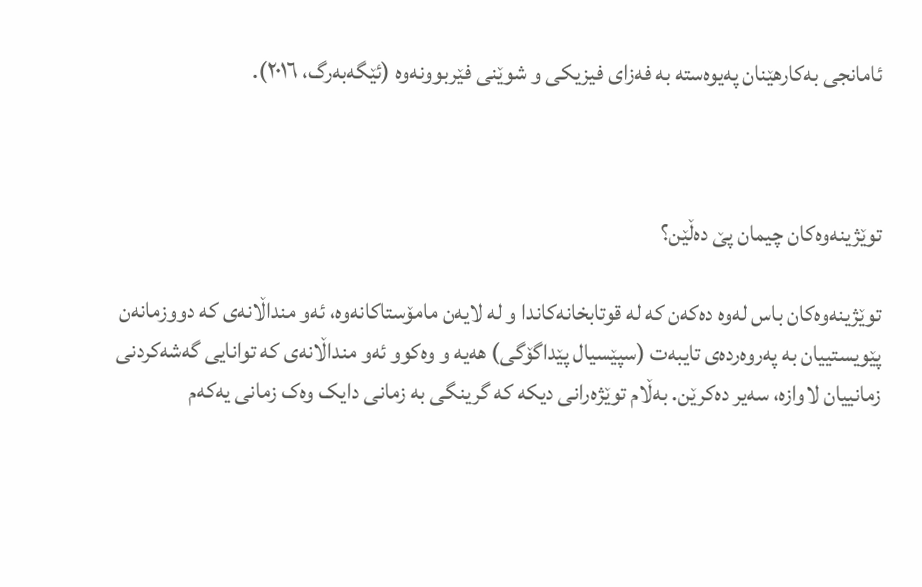ئامانجی بەکارهێنان پەیوەستە بە فەزای فیزیکی و شوێنی فێربوونەوە (ئێگەبەرگ، ٢٠١٦).



توێژینەوەکان چیمان پێ دەڵێن؟

توێژینەوەکان باس لەوە دەکەن کە لە قوتابخانەکاندا و لە لایەن مامۆستاکانەوە، ئەو منداڵانەی کە دووزمانەن پێویستییان بە پەروەردەی تایبەت (سپێسیال پێداگۆگی) هەیە و وەکوو ئەو منداڵانەی کە توانایی گەشەکردنی زمانییان لاوازە، سەیر دەکرێن. بەڵام توێژەرانی دیکە کە گرینگی بە زمانی دایک وەک زمانی یەکەم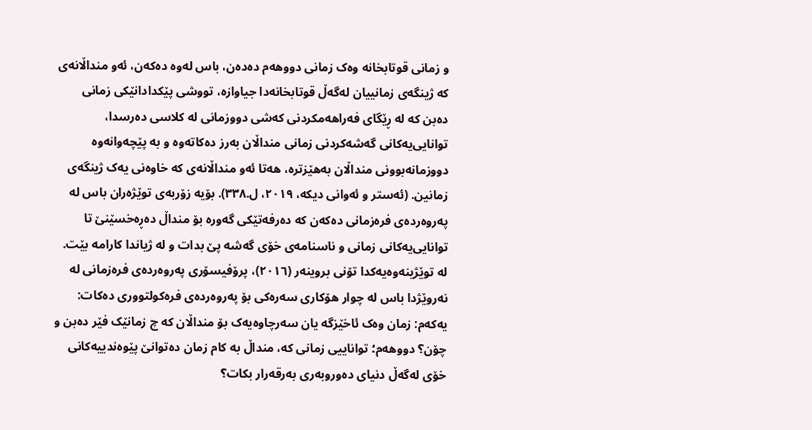و زمانی قوتابخانە وەک زمانی دووهەم دەدەن، باس لەوە دەکەن، ئەو منداڵانەی کە ژینگەی زمانییان لەگەڵ قوتابخانەدا جیاوازە، تووشی پێکدادانێکی زمانی دەبن کە لە ڕێگای فەراهەمکردنی کەشی دووزمانی لە کلاسی دەرسدا، توانایی‌یەکانی گەشەکردنی زمانی منداڵان بەرز دەکاتەوە و بە پێچەوانەوە دووزمانەبوونی منداڵان بەهێزترە، هەتا ئەو منداڵانەی کە خاوەنی یەک ژینگەی زمانین. (ئەستر و ئەوانی دیکە، ٢٠١٩، ل.٣٣٨). بۆیە زۆربەی توێژەران باس لە پەروەردەی فرەزمانی دەکەن کە دەرفەتێکی گەورە بۆ منداڵ دەڕەخسێنێ تا توانایی‌یەکانی زمانی و ناسنامەی خۆی گەشە پێ بدات و لە ژیاندا کارامە بێت. لە توێژینەوەیەکدا تۆنی بروینەر (٢٠١٦)، پرۆفیسۆری پەروەردەی فرەزمانی لە نەروێژدا باس لە چوار هۆکاری سەرەکی بۆ پەروەردەی فرەکولتووری دەکات: یەکەم: زمان وەک ئاخێزگە یان سەرچاوەیەک بۆ منداڵان کە چ زمانێک فێر دەبن و چۆن؟ دووهەم؛ تواناییی زمانی کە، منداڵ بە کام زمان دەتوانێ پێوەندییەکانی خۆی لەگەڵ دنیای دەوروبەری بەرقەرار بکات؟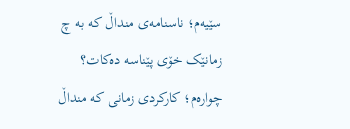سێیەم؛ ناسنامەی منداڵ کە بە چ زمانێک خۆی پێناسە دەکات؟ چوارەم؛ کارکردی زمانی کە منداڵ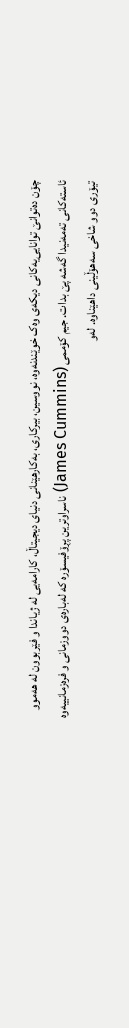چۆن دەتوانێ توانایی‌یەکانی دیکەی وەک خوێندنەوە، نووسین، بیرکاری، بەکارهێنانی دنیای دیجیتاڵ، کارامەیی لە ژیاندا و فێربوون لە هەموو ئاستەکانی تەمەنیدا گەشە پێ بدات. جیم کۆممی (James Cummins) ناسراوترین پڕۆفیسۆرە کە لەبارەی دووزمانی و فرەزمانییەوە تیۆری دوو شاخی سەهۆڵینی داهێناوە. لەو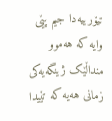تیۆرییەدا جیم پێی وایە کە هەموو منداڵێک ژینگەیەکی زمانی هەیە کە تێیدا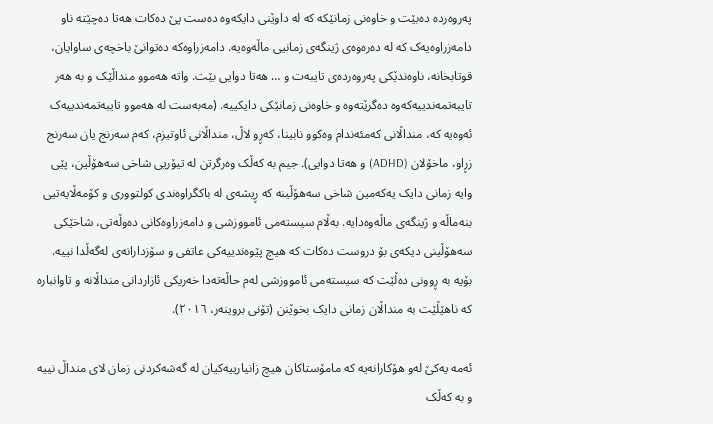پەروەردە دەبێت و خاوەنی زمانێکە کە لە داوێنی دایکەوە دەست پێ دەکات هەتا دەچێتە ناو دامەزراوەیەک کە لە دەرەوەی ژینگەی زمانیی ماڵەوەیە. دامەزراوەکە دەتوانێ باخچەی ساوایان، قوتابخانە، ناوەندێکی پەروەردەی تایبەت و … هەتا دوایی بێت. واتە هەموو منداڵێک و بە هەر تایبەتمەندییەکەوە دەگرێتەوە و خاوەنی زمانێکی دایکییە. (مەبەست لە هەموو تایبەتمەندییەک ئەوەیە کە، منداڵانی کەمئەندام وەکوو نابینا، کەڕو لاڵ، منداڵانی ئاوتیزم، کەم سەرنج یان سەرنج زڕاو، ماخۆلان (ADHD) و هەتا دوایی). جیم بە کەڵک وەرگرتن لە تیۆریی شاخی سەهۆڵین، پێی وایە زمانی دایک یەکەمین شاخی سەهۆڵینە کە ڕیشەی لە باکگراوەندی کولتووری و کۆمەڵایەتیی بنەماڵە و ژینگەی ماڵەوەدایە. بەڵام سیستەمی ئامووزشی و دامەزراوەکانی دەوڵەتی، شاخێکی سەهۆڵینی دیکەی بۆ دروست دەکات کە هیچ پێوەندییەکی عاتفی و سۆزدارانەی لەگەڵدا نییە. بۆیە بە ڕوونی دەڵێت کە سیستەمی ئامووزشی لەم حاڵەتەدا خەریکی ئازاردانی منداڵانە و تاوانبارە کە ناهێڵێت بە منداڵان زمانی دایک بخوێنن (تۆنی بروینەر، ٢٠١٦).

ئەمە یەکێ لەو هۆکارانەیە کە مامۆستاکان هیچ زانیارییەکیان لە گەشەکردنی زمان لای منداڵ نییە و بە کەڵک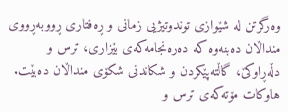وەرگرتن لە شێوازی توندوتیژیی زمانی و ڕەفتاری ڕووبەڕووی منداڵان دەبنەوە کە دەرەنجامەکەی بێزاری، ترس و دڵەڕاوکێ، گاڵتەپێکردن و شکاندنی شکۆی منداڵان دەبێت. هاوکات مۆتەکەی ترس و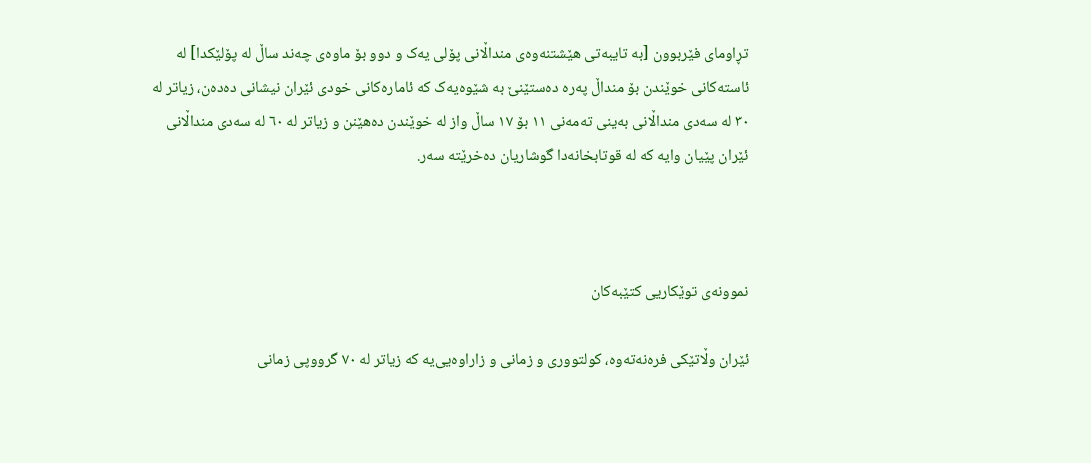تڕاومای فێربوون [بە تایبەتی هێشتنەوەی منداڵانی پۆلی یەک و دوو بۆ ماوەی چەند ساڵ لە پۆلێکدا] لە ئاستەکانی خوێندن بۆ منداڵ پەرە دەستێنێ بە شێوەیەک کە ئامارەکانی خودی ئێران نیشانی دەدەن، زیاتر لە ٣٠ لە سەدی منداڵانی بەینی تەمەنی ١١ بۆ ١٧ ساڵ واز لە خوێندن دەهێنن و زیاتر لە ٦٠ لە سەدی منداڵانی ئێران پێیان وایە کە لە قوتابخانەدا گوشاریان دەخرێتە سەر.



نموونەی توێکاریی کتێبەکان

ئێران وڵاتێکی فرەنەتەوە، کولتووری و زمانی و زاراوەیی‌یە کە زیاتر لە ٧٠ گرووپی زمانی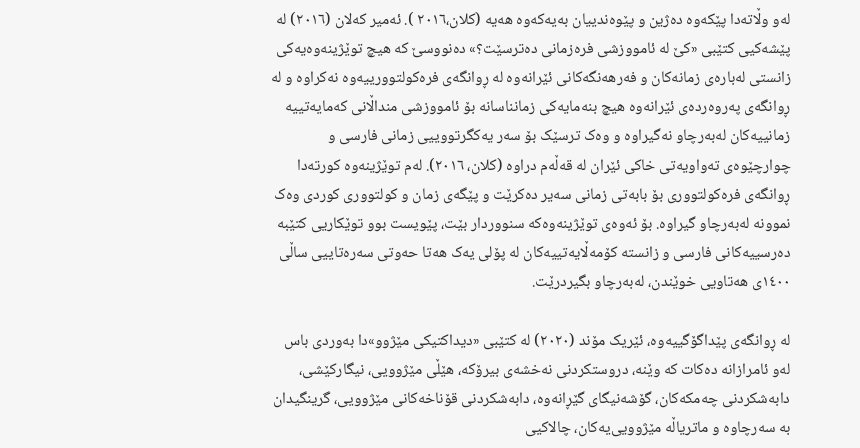لەو وڵاتەدا پێکەوە دەژین و پێوەندییان بەیەکەوە هەیە (کلان،٢٠١٦ ). ئەمیر کەلان (٢٠١٦) لە پێشەکیی کتێبی «کێ لە ئامووزشی فرەزمانی دەترسێت؟» دەنووسێ کە هیچ توێژینەوەیەکی زانستی لەبارەی زمانەکان و فەرهەنگەکانی ئێرانەوە لە ڕوانگەی فرەکولتوورییەوە نەکراوە و لە ڕوانگەی پەروەردەی ئێرانەوە هیچ بنەمایەکی زمانناسانە بۆ ئامووزشی منداڵانی کەمایەتییە زمانییەکان لەبەرچاو نەگیراوە و وەک ترسێک بۆ سەر یەکگرتووییی زمانی فارسی و چوارچێوەی تەواویەتی خاکی ئێران لە قەڵەم دراوە (کلان، ٢٠١٦). لەم توێژینەوە کورتەدا ڕوانگەی فرەکولتووری بۆ بابەتی زمانی سەیر دەکرێت و پێگەی زمان و کولتووری کوردی وەک نموونە لەبەرچاو گیراوە. بۆ ئەوەی توێژینەوەکە سنووردار بێت، پێویست بوو توێکاریی کتێبە دەرسییەکانی فارسی و زانستە کۆمەڵایەتییەکان لە پۆلی یەک هەتا حەوتی سەرەتاییی ساڵی ١٤٠٠ی هەتاویی خوێندن، لەبەرچاو بگیردرێت.

لە ڕوانگەی پێداگۆگییەوە، ئێریک مۆند (٢٠٢٠) لە کتێبی «دیداکتیکی مێژوو»دا بەوردی باس لەو ئامرازانە دەکات کە وێنە، دروستکردنی نەخشەی بیرۆکە، هێڵی مێژوویی، نیگارکێشی، دابەشکردنی چەمکەکان، گۆشەنیگای گێڕانەوە، دابەشکردنی قۆناخەکانی مێژوویی، گرینگیدان بە سەرچاوە و ماتریاڵە مێژوویی‌یەکان، چالاکیی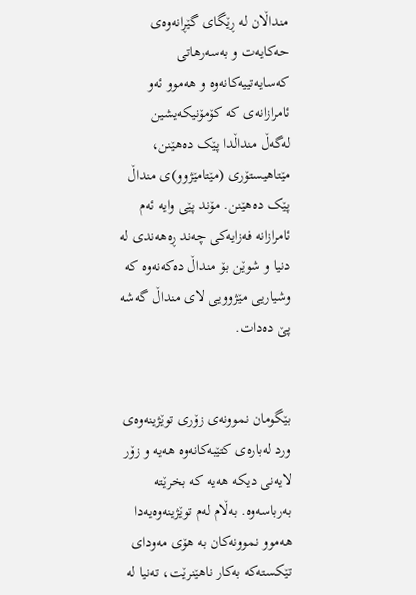منداڵان لە ڕێگای گێڕانەوەی حەکایەت و بەسەرهاتی کەسایەتییەکانەوە و هەموو ئەو ئامرازانەی کە کۆمۆنیکەیشین لەگەڵ منداڵدا پێک دەهێنن، مێتاهیستۆری (مێتامێژوو)ی منداڵ پێک دەهێنن. مۆند پێی وایە ئەم ئامرازانە فەزایەکی چەند ڕەهەندی لە دنیا و شوێن بۆ منداڵ دەکەنەوە کە وشیاریی مێژوویی لای منداڵ گەشە پێ دەدات.


بێگومان نموونەی زۆری توێژینەوەی ورد لەبارەی کتێبەکانەوە هەیە و زۆر لایەنی دیکە هەیە کە بخرێتە بەرباسەوە. بەڵام لەم توێژینەوەیەدا هەموو نموونەکان بە هۆی مەودای تێکستەکە بەکار ناهێنرێت، تەنیا لە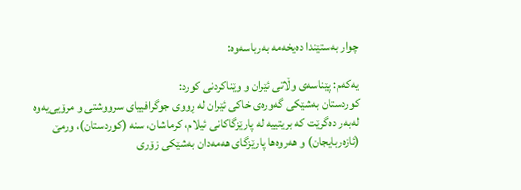چوار بەستێندا دەیخەمە بەرباسەوە:

یەکەم: پێناسەی وڵاتی ئێران و وێناکردنی کورد:
کوردستان بەشێکی گەورەی خاکی ئێران لە ڕووی جوگرافییای سرووشتی و مرۆیی‌یەوە لەبەر دەگرێت کە بریتییە لە پارێزگاکانی ئیلام، کرماشان، سنە (کوردستان)، ورمێ (ئازەربایجان) و هەروەها پارێزگای هەمەدان بەشێکی زۆری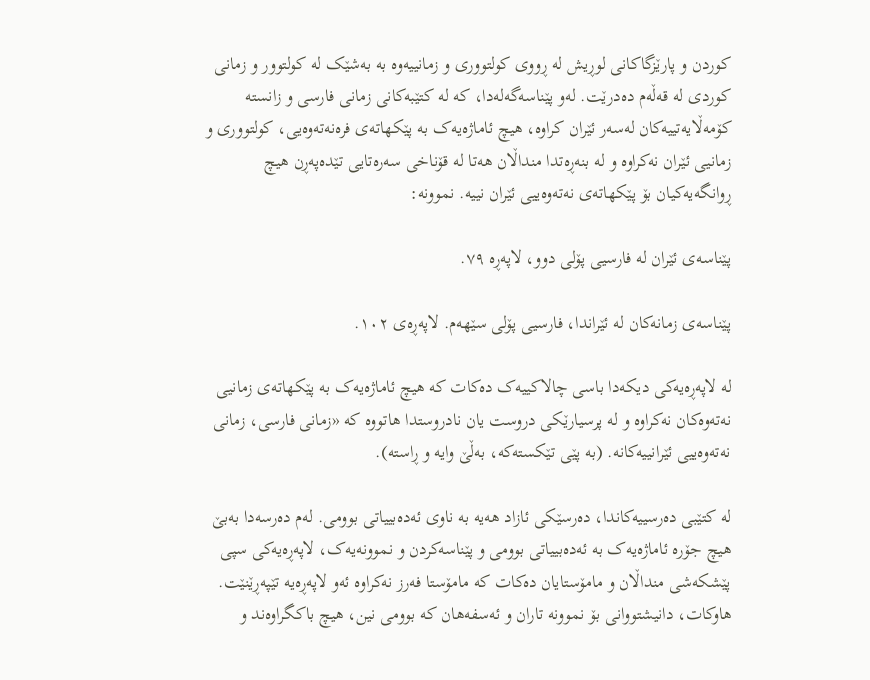کوردن و پارێزگاکانی لوڕیش لە ڕووی کولتووری و زمانییەوە بە بەشێک لە کولتوور و زمانی کوردی لە قەڵەم دەدرێت. لەو پێناسەگەلەدا، کە لە کتێبەکانی زمانی فارسی و زانستە کۆمەڵایەتییەکان لەسەر ئێران کراوە، هیچ ئاماژەیەک بە پێکهاتەی فرەنەتەوەیی، کولتووری و زمانیی ئێران نەکراوە و لە بنەڕەتدا منداڵان هەتا لە قۆناخی سەرەتایی تێدەپەڕن هیچ ڕوانگەیەکیان بۆ پێکهاتەی نەتەوەییی ئێران نییە. نموونە:

پێناسەی ئێران لە فارسیی پۆلی دوو، لاپەڕە ٧٩.

پێناسەی زمانەکان لە ئێراندا، فارسیی پۆلی سێهەم. لاپەڕەی ١٠٢.

لە لاپەڕەیەکی دیکەدا باسی چالاکییەک دەکات کە هیچ ئاماژەیەک بە پێکهاتەی زمانیی نەتەوەکان نەکراوە و لە پرسیارێکی دروست یان نادروستدا هاتووە کە «زمانی فارسی، زمانی نەتەوەییی ئێرانییەکانە. (بە پێی تێکستەکە، بەڵێ وایە و ڕاستە).

لە کتێبی دەرسییەکاندا، دەرسێکی ئازاد هەیە بە ناوی ئەدەبییاتی بوومی. لەم دەرسەدا بەبێ هیچ جۆرە ئاماژەیەک بە ئەدەبییاتی بوومی و پێناسەکردن و نموونەیەک، لاپەڕەیەکی سپی پێشکەشی منداڵان و مامۆستایان دەکات کە مامۆستا فەرز نەکراوە ئەو لاپەڕەیە تێپەڕێنێت. هاوکات، دانیشتووانی بۆ نموونە تاران و ئەسفەهان کە بوومی نین، هیچ باکگراوەند و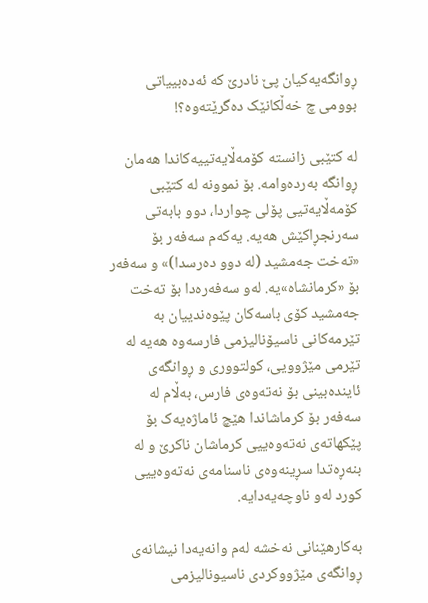ڕوانگەیەکیان پێ نادرێ کە ئەدەبییاتی بوومی چ خەڵکانێک دەگرێتەوە؟!

لە کتێبی زانستە کۆمەڵایەتییەکاندا هەمان ڕوانگە بەردەوامە. بۆ نموونە لە کتێبی کۆمەڵایەتیی پۆلی چواردا، دوو بابەتی سەرنجڕاکێش هەیە. یەکەم سەفەر بۆ «تەخت جەمشید (لە دوو دەرسدا)» و سەفەر بۆ «کرمانشاه»یە. لەو سەفەرەدا بۆ تەخت جەمشید کۆی باسەکان پێوەندییان بە تێرمەکانی ناسیۆنالیزمی فارسەوە هەیە لە تێرمی مێژوویی، کولتووری و ڕوانگەی ئایندەبینی بۆ نەتەوەی فارس، بەڵام لە سەفەر بۆ کرماشاندا هێچ ئاماژەیەک بۆ پێکهاتەی نەتەوەییی کرماشان ناکرێ و لە بنەڕەتدا سڕینەوەی ناسنامەی نەتەوەییی کورد لەو ناوچەیەدایە.

بەکارهێنانی نەخشە لەم وانەیەدا نیشانەی ڕوانگەی مێژووکردی ناسیونالیزمی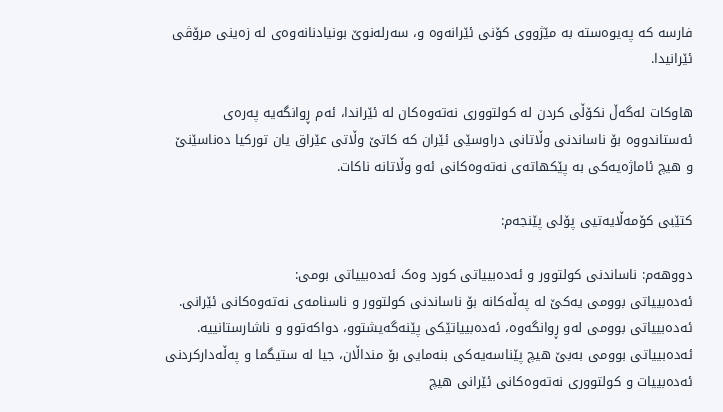فارسە کە پەیوەستە بە مێژووی کۆنی ئێرانەوە و، سەرلەنوێ بونیادنانەوەی لە زەینی مرۆڤی ئێرانیدا.

هاوکات لەگەڵ نکۆڵی کردن لە کولتووری نەتەوەکان لە ئێراندا، ئەم ڕوانگەیە پەرەی ئەستاندووە بۆ ناساندنی وڵاتانی دراوسێی ئێران کە کاتێ وڵاتی عێراق یان تورکیا دەناسێنێ و هیچ ئاماژەیەکی بە پێکهاتەی نەتەوەکانی ئەو وڵاتانە ناکات.

کتێبی کۆمەڵایەتیی پۆلی پێنجەم:

دووهەم: ناساندنی کولتوور و ئەدەبییاتی کورد وەک ئەدەبییاتی بومی:
ئەدەبییاتی بوومی یەکێ لە پەڵەکانە بۆ ناساندنی کولتوور و ناسنامەی نەتەوەکانی ئێرانی. ئەدەبییاتی بوومی لەو ڕوانگەوە، ئەدەبییاتێکی پێنەگەیشتوو، دواکەتوو و ناشارستانییە. ئەدەبییاتی بوومی بەبێ هیچ پێناسەیەکی بنەمایی بۆ منداڵان، جیا لە ستیگما و پەڵەدارکردنی ئەدەبییات و کولتووری نەتەوەکانی ئێرانی هیچ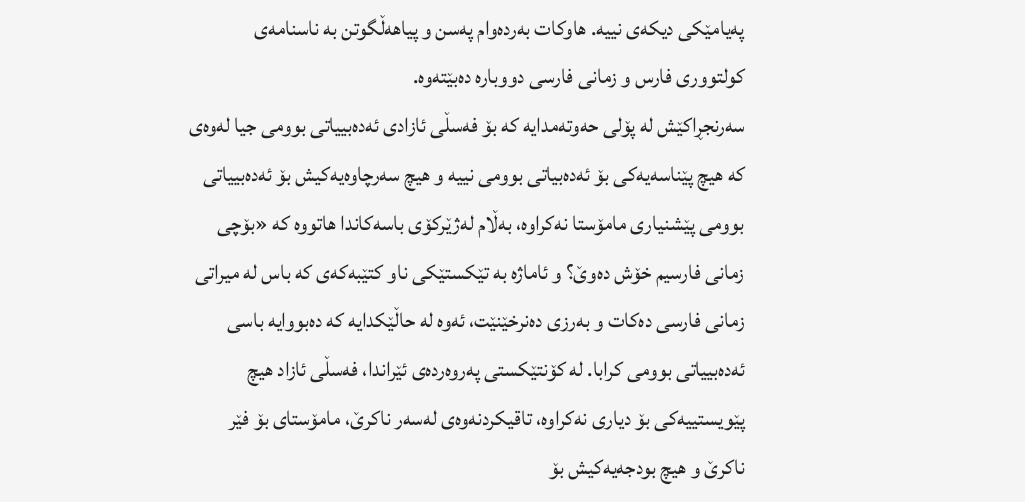پەیامێکی دیکەی نییە. هاوکات بەردەوام پەسن و پیاهەڵگوتن بە ناسنامەی کولتووری فارس و زمانی فارسی دووبارە دەبێتەوە.
سەرنجڕاکێش لە پۆلی حەوتەمدایە کە بۆ فەسڵی ئازادی ئەدەبییاتی بوومی جیا لەوەی کە هیچ پێناسەیەکی بۆ ئەدەبیاتی بوومی نییە و هیچ سەرچاوەیەکیش بۆ ئەدەبییاتی بوومی پێشنیاری مامۆستا نەکراوە، بەڵام لەژێرکۆی باسەکاندا هاتووە کە «بۆچی زمانی فارسیم خۆش دەوێ؟ و ئاماژە بە تێکستێکی ناو کتێبەکەی کە باس لە میراتی زمانی فارسی دەکات و بەرزی دەنرخێنێت، ئەوە لە حاڵێکدایە کە دەبووایە باسی ئەدەبییاتی بوومی کرابا. لە کۆنتێکستی پەروەردەی ئێراندا، فەسڵی ئازاد هیچ پێویستییەکی بۆ دیاری نەکراوە، تاقیکردنەوەی لەسەر ناکرێ، مامۆستای بۆ فێر ناکرێ و هیچ بودجەیەکیش بۆ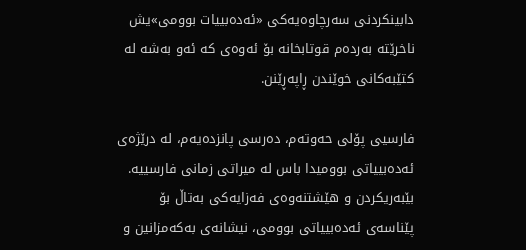دابینکردنی سەرچاوەیەکی «ئەدەبییات بوومی»یش ناخرێتە بەردەم قوتابخانە بۆ ئەوەی کە ئەو بەشە لە کتێبەکانی خوێندن ڕاپەڕێنن.

فارسیی پۆلی حەوتەم، دەرسی پانزدەیەم، لە درێژەی ئەدەبییاتی بوومیدا باس لە میراتی زمانی فارسییە. بێبەریکردن و هێشتنەوەی فەزایەکی بەتاڵ بۆ پێناسەی ئەدەبییاتی بوومی، نیشانەی بەکەمزانین و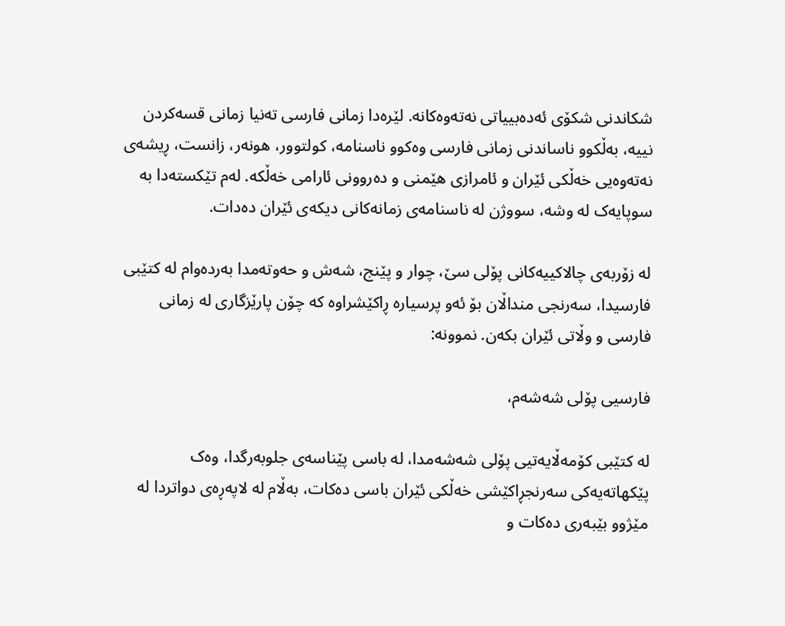شکاندنی شکۆی ئەدەبییاتی نەتەوەکانە. لێرەدا زمانی فارسی تەنیا زمانی قسەکردن نییە، بەڵکوو ناساندنی زمانی فارسی وەکوو ناسنامە، کولتوور، هونەر، زانست، ڕیشەی نەتەوەیی خەڵکی ئێران و ئامرازی هێمنی و دەروونی ئارامی خەڵکە. لەم تێکستەدا بە سوپایەک لە وشە، سووژن لە ناسنامەی زمانەکانی دیکەی ئێران دەدات.

لە زۆربەی چالاکییەکانی پۆلی سێ، چوار و پێنج، شەش و حەوتەمدا بەردەوام لە کتێبی فارسیدا، سەرنجی منداڵان بۆ ئەو پرسیارە ڕاکێشراوە کە چۆن پارێزگاری لە زمانی فارسی و وڵاتی ئێران بکەن. نموونە:

فارسیی پۆلی شەشەم،

لە کتێبی کۆمەڵایەتیی پۆلی شەشەمدا، لە باسی پێناسەی جلوبەرگدا، وەک پێکهاتەیەکی سەرنجڕاکێشی خەڵکی ئێران باسی دەکات، بەڵام لە لاپەڕەی دواتردا لە مێژوو بێبەری دەکات و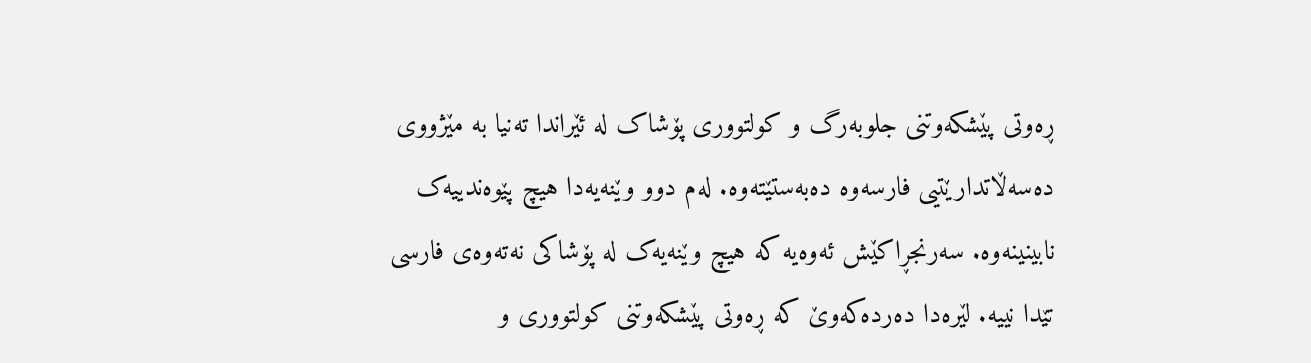ڕەوتی پێشکەوتنی جلوبەرگ و کولتووری پۆشاک لە ئێراندا تەنیا بە مێژووی دەسەڵاتدارێتیی فارسەوە دەبەستێتەوە. لەم دوو وێنەیەدا هیچ پێوەندییەک نابینینەوە. سەرنجڕاکێش ئەوەیە کە هیچ وێنەیەک لە پۆشاکی نەتەوەی فارسی تێدا نییە. لێرەدا دەردەکەوێ کە ڕەوتی پێشکەوتنی کولتووری و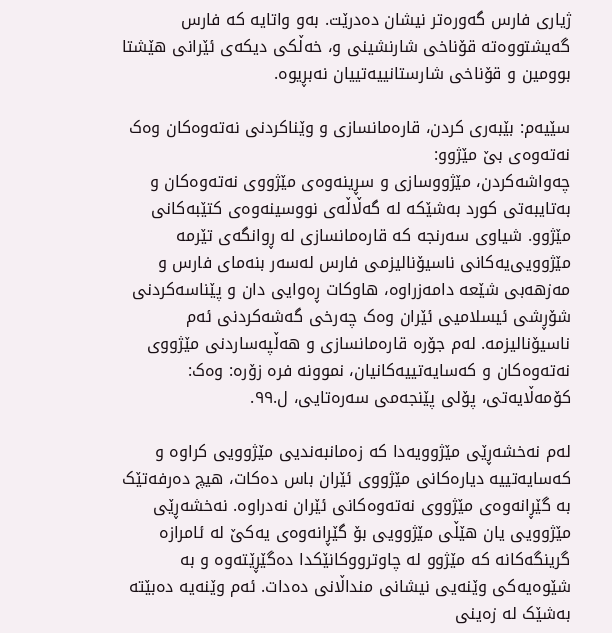ژیاری فارس گەورەتر نیشان دەدرێت. بەو واتایە کە فارس گەیشتووەتە قۆناخی شارنشینی و، خەڵکی دیکەی ئێرانی هێشتا بوومین و قۆناخی شارستانییەتییان نەبڕیوە.

سێیەم: بێبەری کردن، قارەمانسازی و وێناکردنی نەتەوەکان وەک نەتەوەی بێ مێژوو:
چەواشەکردن، مێژووسازی و سڕینەوەی مێژووی نەتەوەکان و بەتایبەتی کورد بەشێکە لە گەڵاڵەی نووسینەوەی کتێبەکانی مێژوو. شیاوی سەرنجە کە قارەمانسازی لە ڕوانگەی تێرمە مێژوویی‌یەکانی ناسیۆنالیزمی فارس لەسەر بنەمای فارس و مەزهەبی شێعە دامەزراوە، هاوکات ڕەوایی دان و پێناسەکردنی شۆڕشی ئیسلامیی ئێران وەک چەرخی گەشەکردنی ئەم ناسیۆنالیزمە. لەم جۆرە قارەمانسازی و هەڵپەساردنی مێژووی نەتەوەکان و کەسایەتییەکانیان، نموونە فرە زۆرە: وەک:
کۆمەڵایەتی، پۆلی پێنجەمی سەرەتایی، ل.٩٩.

لەم نەخشەڕێی مێژوویەدا کە زەمانبەندیی مێژوویی کراوە و کەسایەتییە دیارەکانی مێژووی ئێران باس دەکات، هیچ دەرفەتێک بە گێڕانەوەی مێژووی نەتەوەکانی ئێران نەدراوە. نەخشەڕێی مێژوویی یان هێڵی مێژوویی بۆ گێڕانەوەی یەکێ لە ئامرازە گرینگەکانە کە مێژوو لە چاوترووکانێکدا دەگێڕێتەوە و بە شێوەیەکی وێنەیی نیشانی منداڵانی دەدات. ئەم وێنەیە دەبێتە بەشێک لە زەینی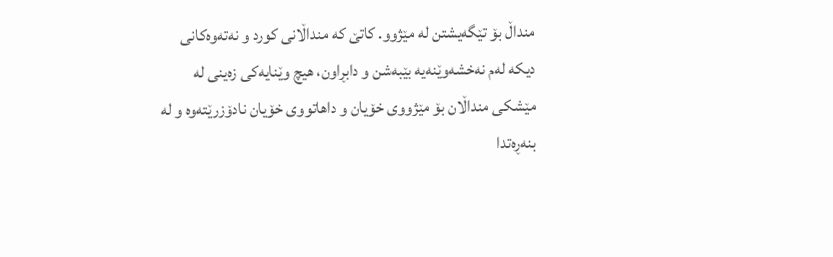منداڵ بۆ تێگەیشتن لە مێژوو. کاتێ کە منداڵانی کورد و نەتەوەکانی دیکە لەم نەخشەوێنەیە بێبەشن و دابڕاون، هیچ وێنایەکی زەینی لە مێشکی منداڵان بۆ مێژووی خۆیان و داهاتووی خۆیان نادۆزرێتەوە و لە بنەڕەتدا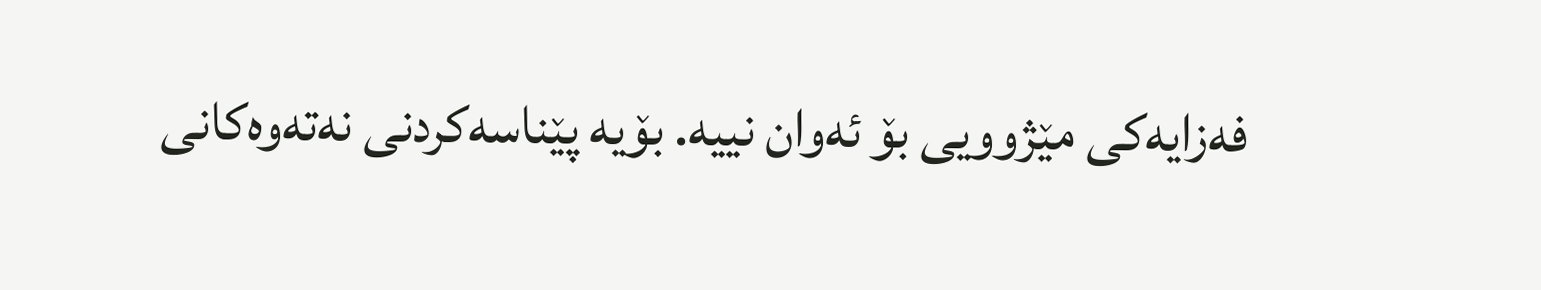فەزایەکی مێژوویی بۆ ئەوان نییە. بۆیە پێناسەکردنی نەتەوەکانی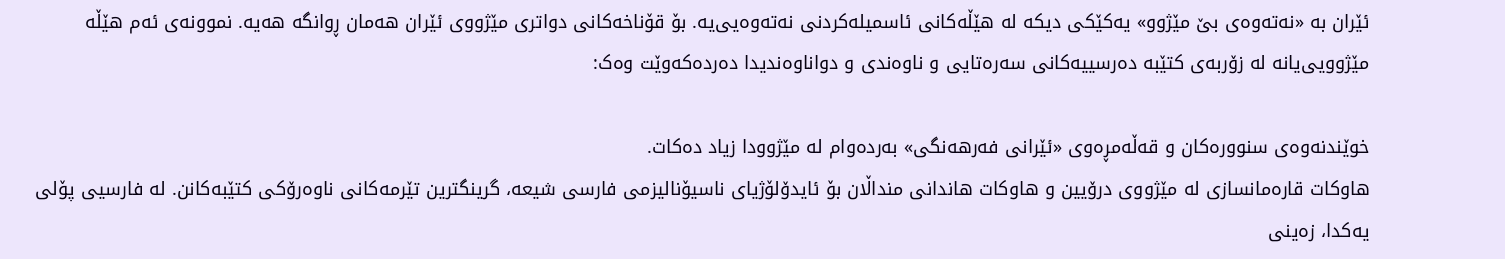ئێران بە «نەتەوەی بێ مێژوو» یەکێکی دیکە لە هێڵەکانی ئاسمیلەکردنی نەتەوەیی‌یە. بۆ قۆناخەکانی دواتری مێژووی ئێران هەمان ڕوانگە هەیە. نموونەی ئەم هێڵە مێژوویی‌یانە لە زۆربەی کتێبە دەرسییەکانی سەرەتایی و ناوەندی و دواناوەندیدا دەردەکەوێت وەک:

خوێندنەوەی سنوورەکان و قەڵەمڕەوی «ئێرانی فەرهەنگی» بەردەوام لە مێژوودا زیاد دەکات.
هاوکات قارەمانسازی لە مێژووی درۆیین و هاوکات هاندانی منداڵان بۆ ئایدۆلۆژیای ناسیۆنالیزمی فارسی شیعە، گرینگترین تێرمەکانی ناوەرۆکی کتێبەکانن. لە فارسیی پۆلی یەکدا، زەینی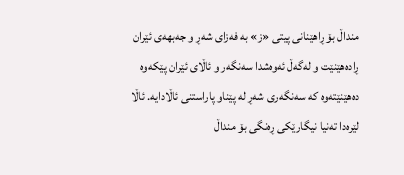منداڵ بۆ ڕاهێنانی پیتی «ز» بە فەزای شەڕ و جەبهەی ئێران ڕادەهێنێت و لەگەڵ ئەوەشدا سەنگەر و ئاڵای ئێران پێکەوە دەهێنێتەوە کە سەنگەری شەڕ لە پێناو پاراستنی ئاڵادایە. ئاڵا لێرەدا تەنیا نیگارێکی ڕەنگی بۆ منداڵ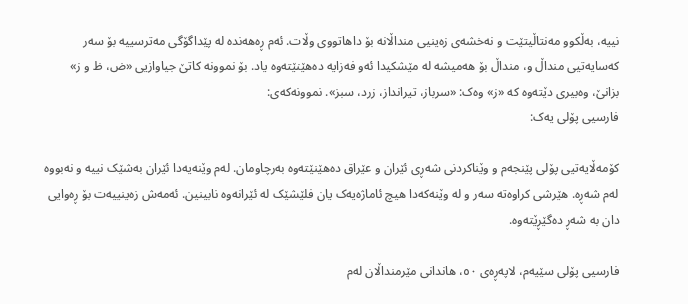نییە، بەڵکوو مەنتاڵیتێت و نەخشەی زەینیی منداڵانە بۆ داهاتووی وڵات. ئەم ڕەهەندە لە پێداگۆگی مەترسییە بۆ سەر کەسایەتیی منداڵ و، منداڵ بۆ هەمیشە لە مێشکیدا ئەو فەزایە دەهێنێتەوە یاد. بۆ نموونە کاتێ جیاوازیی «ض، ظ و ز» بزانێ، وەبیری دێتەوە کە «ز» وەک: «سرباز، تیرانداز، زرد، سبز». نموونەکەی:
فارسیی پۆلی یەک:

کۆمەڵایەتیی پۆلی پێنجەم و وێناکردنی شەڕی ئێران و عێراق دەهێنێتەوە بەرچاومان. لەم وێنەیەدا ئێران بەشێک نییە و نەبووە لەم شەڕە. هێرشی کراوەتە سەر و لە وێنەکەدا هیچ ئاماژەیەک یان فلێشێک لە ئێرانەوە نابینین. ئەمەش زەینییەت بۆ ڕەوایی دان بە شەڕ دەگێڕێتەوە.

فارسیی پۆلی سێیەم، لاپەڕەی ٥٠، هاندانی مێرمنداڵان لەم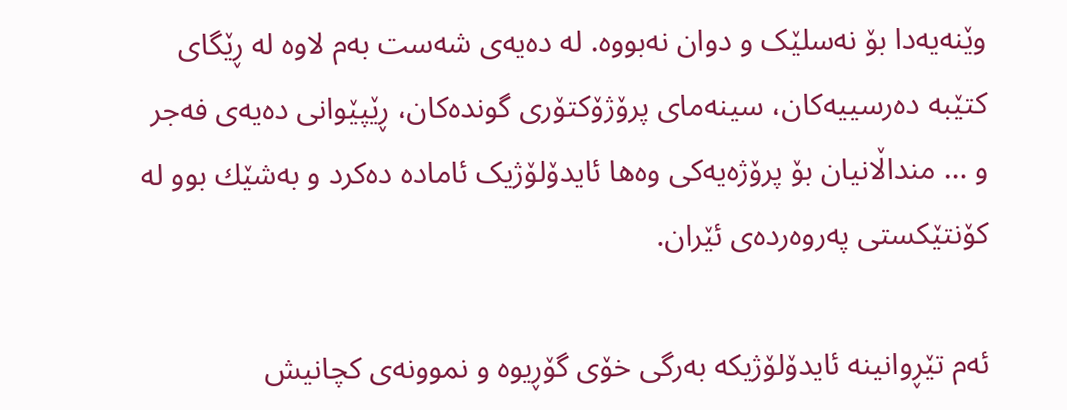وێنەیەدا بۆ نەسلێک و دوان نەبووە. لە دەیەی شەست بەم لاوە لە ڕێگای کتێبە دەرسییەکان، سینەمای پرۆژۆکتۆری گوندەکان، ڕێپێوانی دەیەی فەجر و … منداڵانیان بۆ پرۆژەیەکی وەها ئایدۆلۆژیک ئامادە دەکرد و بەشێك بوو لە کۆنتێکستی پەروەردەی ئێران.

ئەم تێڕوانینە ئایدۆلۆژیکە بەرگی خۆی گۆڕیوە و نموونەی کچانیش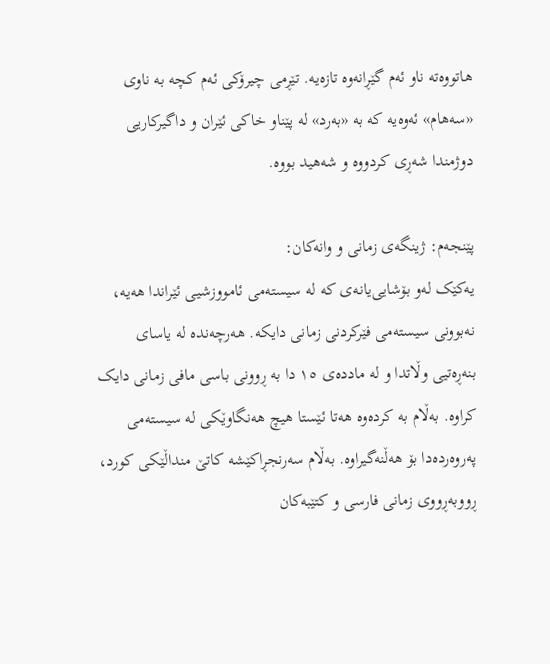هاتووەتە ناو ئەم گێڕانەوە تازەیە. تێڕمی چیرۆکی ئەم کچە بە ناوی «سەهام» ئەوەیە کە بە «بەرد» لە پێناو خاکی ئێران و داگیرکاریی دوژمندا شەڕی کردووە و شەهید بووە.

پێنجەم: ژینگەی زمانی و وانەکان:
یەکێک لەو بۆشایی‌یانەی کە لە سیستەمی ئامووزشیی ئێراندا هەیە، نەبوونی سیستەمی فێرکردنی زمانی دایکە. هەرچەندە لە یاسای بنەڕەتیی وڵاتدا و لە ماددەی ١٥ دا بە ڕوونی باسی مافی زمانی دایک کراوە. بەڵام بە کردەوە هەتا ئێستا هیچ هەنگاوێکی لە سیستەمی پەروەردەدا بۆ هەڵنەگیراوە. بەڵام سەرنجڕاکێشە کاتێ منداڵێکی کورد، ڕووبەڕووی زمانی فارسی و کتێبەکان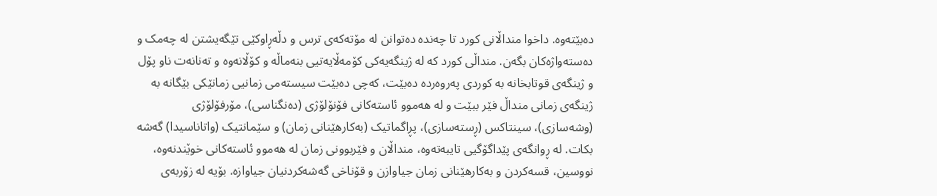دەبێتەوە. داخوا منداڵانی کورد تا چەندە دەتوانن لە مۆتەکەی ترس و دڵەڕاوکێی تێگەیشتن لە چەمک و دەستەواژەکان بگەن. منداڵی کورد کە لە ژینگەیەکی کۆمەڵایەتیی بنەماڵە و کۆڵانەوە و تەنانەت ناو پۆل و ژینگەی قوتابخانە بە کوردی پەروەردە دەبێت، کەچی دەبێت سیستەمی زمانیی زمانێکی بێگانە بە ژینگەی زمانی منداڵ فێر ببێت و لە هەموو ئاستەکانی فۆنۆلۆژی (دەنگناسی)، مۆرفۆلۆژی (وشەسازی)، سینتاکس (ڕستەسازی)، پڕاگماتیک (بەکارهێنانی زمان) و سێمانتیک (واتاناسیدا) گەشە بکات. لە ڕوانگەی پێداگۆگیی تایبەتەوە، منداڵان و فێربوونی زمان لە هەموو ئاستەکانی خوێندنەوە، نووسین، قسەکردن و بەکارهێنانی زمان جیاوازن و قۆناخی گەشەکردنیان جیاوازە. بۆیە لە زۆربەی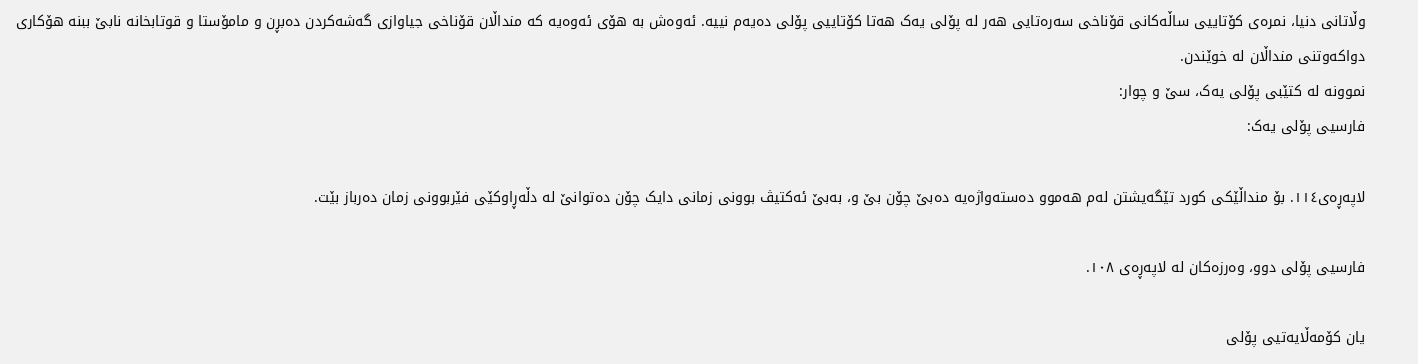وڵاتانی دنیا، نمرەی کۆتاییی ساڵەکانی قۆناخی سەرەتایی هەر لە پۆلی یەک هەتا کۆتاییی پۆلی دەیەم نییە. ئەوەش بە هۆی ئەوەیە کە منداڵان قۆناخی جیاوازی گەشەکردن دەبڕن و مامۆستا و قوتابخانە نابێ ببنە هۆکاری دواکەوتنی منداڵان لە خوێندن.
نموونە لە کتێبی پۆلی یەک، سێ و چوار:
فارسیی پۆلی یەک:

لاپەڕەی١١٤. بۆ منداڵێکی کورد تێگەیشتن لەم هەموو دەستەواژەیە دەبێ چۆن بێ و، بەبێ ئەکتیڤ بوونی زمانی دایک چۆن دەتوانێ لە دڵەڕاوکێی فێربوونی زمان دەرباز بێت.

فارسیی پۆلی دوو، وەرزەکان لە لاپەڕەی ١٠٨.

یان کۆمەڵایەتیی پۆلی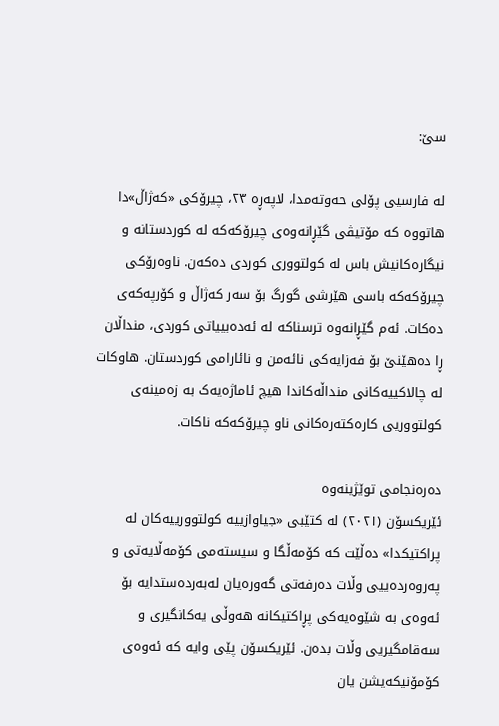سێ:

لە فارسیی پۆلی حەوتەمدا، لاپەڕە ٢٣، چیرۆکی «کەژاڵ»دا هاتووە کە مۆتیڤی گێڕانەوەی چیرۆکەکە لە کوردستانە و نیگارەکانیش باس لە کولتووری کوردی دەکەن. ناوەرۆکی چیرۆکەکە باسی هێرشی گورگ بۆ سەر کەژاڵ و کۆرپەکەی دەکات. ئەم گێڕانەوە ترسناکە لە ئەدەبییاتی کوردی، منداڵان ڕا دەهێنێ بۆ فەزایەکی نائەمن و نائارامی کوردستان. هاوکات لە چالاکییەکانی منداڵەکاندا هیچ ئاماژەیەک بە زەمینەی کولتووریی کارەکتەرەکانی ناو چیرۆکەکە ناکات.

دەرەنجامی توێژینەوە
ئێریکسۆن (٢٠٢١) لە کتێبی «جیاوازییە کولتوورییەکان لە پراکتیکدا» دەڵێت کە کۆمەڵگا و سیستەمی کۆمەڵایەتی و پەروەردەییی وڵات دەرفەتی گەورەیان لەبەردەستدایە بۆ ئەوەی بە شێوەیەکی پڕاکتیکانە هەوڵی یەکانگیری و سەقامگیریی وڵات بدەن. ئێریکسۆن پێی وایە کە ئەوەی کۆمۆنیکەیشن یان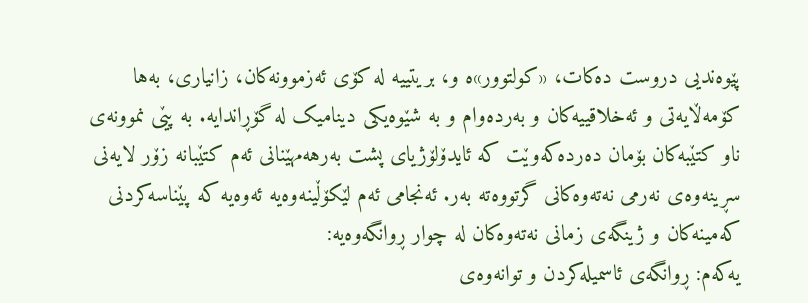پێوەندیی دروست دەکات، «کولتوور»ە و، بریتییە لە کۆی ئەزموونەکان، زانیاری، بەها کۆمەڵایەتی و ئەخلاقییەکان و بەردەوام و بە شێوەیکی دینامیک لە گۆڕاندایە. بە پێی نموونەی ناو کتێبەکان بۆمان دەردەکەوێت کە ئایدۆلۆژیای پشت بەرهەمهێنانی ئەم کتێبانە زۆر لایەنی سڕینەوەی نەرمی نەتەوەکانی گرتووەتە بەر. ئەنجامی ئەم لێکۆڵینەوەیە ئەوەیە کە پێناسەکردنی کەمینەکان و ژینگەی زمانی نەتەوەکان لە چوار ڕوانگەوەیە:
یەکەم: ڕوانگەی ئاسمیلەکردن و توانەوەی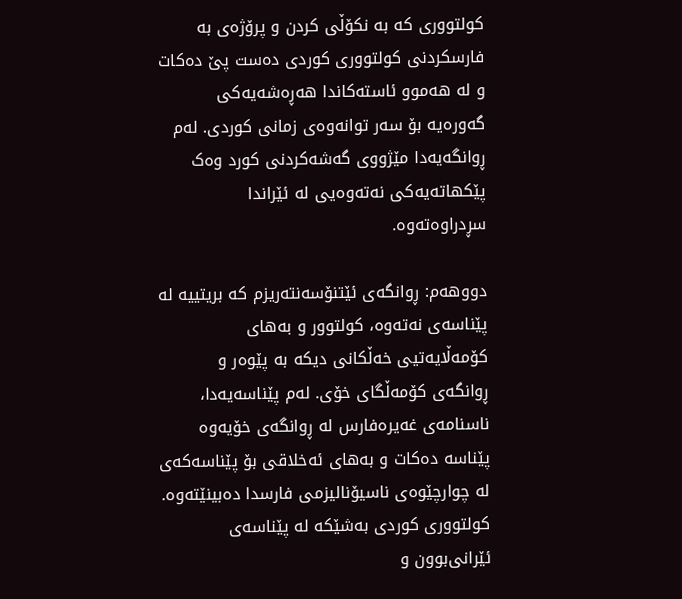کولتووری کە بە نکۆڵی کردن و پرۆژەی بە فارسکردنی کولتووری کوردی دەست پێ دەکات و لە هەموو ئاستەکاندا هەڕەشەیەکی گەورەیە بۆ سەر توانەوەی زمانی کوردی. لەم ڕوانگەیەدا مێژووی گەشەکردنی کورد وەک پێکهاتەیەکی نەتەوەیی لە ئێراندا سڕدراوەتەوە.

دووهەم: ڕوانگەی ئێتنۆسەنتەریزم کە بریتییە لە پێناسەی نەتەوە، کولتوور و بەهای کۆمەڵایەتیی خەڵکانی دیکە بە پێوەر و ڕوانگەی کۆمەڵگای خۆی. لەم پێناسەیەدا، ناسنامەی غەیرەفارس لە ڕوانگەی خۆیەوە پێناسە دەکات و بەهای ئەخلاقی بۆ پێناسەکەی لە چوارچێوەی ناسیۆنالیزمی فارسدا دەبینێتەوە. کولتووری کوردی بەشێکە لە پێناسەی ئێرانی‌بوون و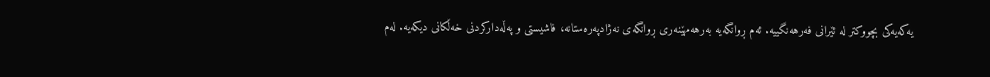یەکەیەکی بچووکتر لە ئێرانی فەرهەنگییە. ئەم ڕوانگەیە بەرهەمهێنەری ڕوانگەی نەژادپەرەستانە، فاشیستی و پەڵەدارکردنی خەڵکانی دیکەیە. لەم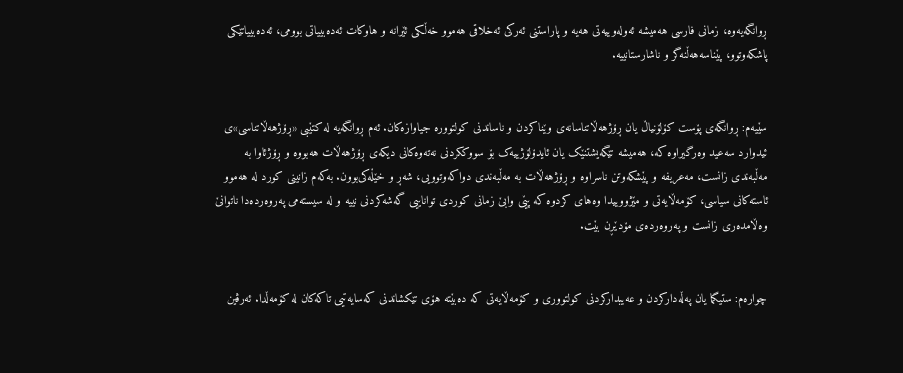ڕوانگەیەوە، زمانی فارسی هەمیشە ئەولەوییەتی هەیە و پاراستنی ئەرکی ئەخلاقی هەموو خەڵکی ئێرانە و هاوکات ئەدەبییاتی بوومی، ئەدەبییاتێکی پاشکەوتوو، پێناسەهەڵنەگر و ناشارستانییە.


سێیەم: ڕوانگەی پۆست کۆلۆنیاڵ یان ڕۆژهەڵاتناسانەی وێناکردن و ناساندنی کولتوورە جیاوازەکان. ئەم ڕوانگەیە لە کتێبی «ڕۆژهەڵاتناسی»ی ئیدوارد سەعید وەرگیراوە کە، هەمیشە تێگەیشتنێک یان ئایدۆلۆژییەک بۆ سووککردنی نەتەوەکانی دیکەی ڕۆژهەڵات هەبووە و ڕۆژئاوا بە مەڵبەندی زانست، مەعریفە و پێشکەوتن ناسراوە و ڕۆژهەڵات بە مەڵبەندی دواکەوتوویی، شەڕ و خێڵەکی‌بوون. بەکەم زانینی کورد لە هەموو ئاستەکانی سیاسی، کۆمەڵایەتی و مێژووییدا وەهای کردوە کە پێی وابێ زمانی کوردی تواناییی گەشەکردنی نییە و لە سیستەمی پەروەردەدا ناتوانێ وەڵامدەری زانست و پەروەردەی مۆدێڕن بێت.


چوارەم: ستیگما یان پەڵەدارکردن و عەیبدارکردنی کولتووری و کۆمەڵایەتی کە دەبێتە هۆی تێکشاندنی کەسایەتیی تاکەکان لە کۆمەڵدا. ئەرڤین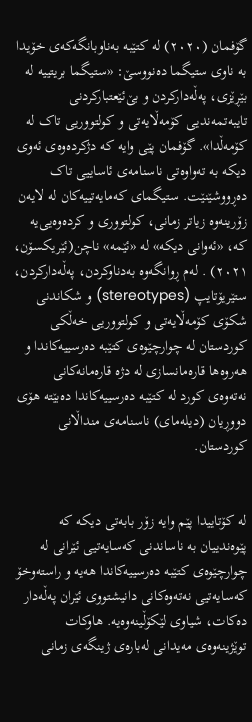گۆفمان (٢٠٢٠) لە کتێبە بەناوبانگەکەی خۆیدا بە ناوی ستیگما دەنووسێ: «ستیگما بریتییە لە بێڕێزی، پەڵەدارکردن و بێ‌ئێعتبارکردنی تایبەتمەندیی کۆمەڵایەتی و کولتووریی تاک لە کۆمەڵدا». گۆفمان پێی وایە کە دژکردەوەی ئەوی دیکە بە تەواوەتی ناسنامەی ئاساییی تاک دەڕووشێنێت. ستیگمای کەمایەتییەکان لە لایەن زۆرینەوە زیاتر زمانی، کولتووری و کردەوەیی‌یە کە، «ئەوانی دیکە» لە «ئێمە» ناچن(ئێریکسۆن، ٢٠٢١) . لەم ڕوانگەوە بەدناوکردن، پەڵەدارکردن، ستێریۆتایپ (stereotypes) و شکاندنی شکۆی کۆمەڵایەتی و کولتووریی خەڵکی کوردستان لە چوارچێوەی کتێبە دەرسییەکاندا و هەروەها قارەمانسازی لە دژە قارەمانەکانی نەتەوەی کورد لە کتێبە دەرسییەکاندا دەبێتە هۆی دووڕیان (دیلەمای) ناسنامەی منداڵانی کوردستان.


لە کۆتاییدا پێم وایە زۆر بابەتی دیکە کە پێوەندییان بە ناساندنی کەسایەتیی ئێرانی لە چوارچێوەی کتێبە دەرسییەکاندا هەیە و راستەوخۆ کەسایەتیی نەتەوەکانی دانیشتووی ئێران پەڵەدار دەکات، شیاوی لێکۆڵینەوەیە. هاوکات توێژینەوەی مەیدانی لەبارەی ژینگەی زمانی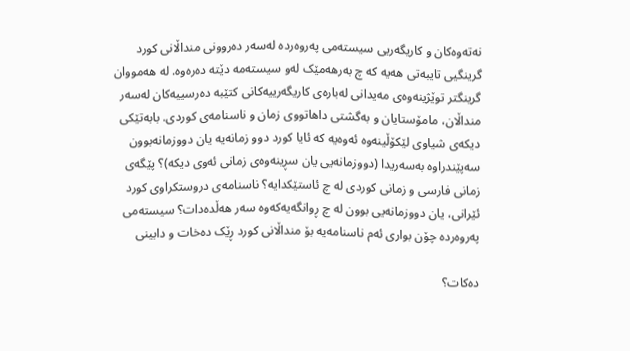نەتەوەکان و کاریگەریی سیستەمی پەروەردە لەسەر دەروونی منداڵانی کورد گرینگیی تایبەتی هەیە کە چ بەرهەمێک لەو سیستەمە دێتە دەرەوە. لە هەمووان گرینگتر توێژینەوەی مەیدانی لەبارەی کاریگەرییەکانی کتێبە دەرسییەکان لەسەر منداڵان، مامۆستایان و بەگشتی داهاتووی زمان و ناسنامەی کوردی. بابەتێکی دیکەی شیاوی لێکۆڵینەوە ئەوەیە کە ئایا کورد دوو زمانەیە یان دووزمانەبوون سەپێندراوە بەسەریدا (دووزمانەیی یان سڕینەوەی زمانی ئەوی دیکە)؟ پێگەی زمانی فارسی و زمانی کوردی لە چ ئاستێکدایە؟ ناسنامەی دروستکراوی کورد ئێرانی، یان دووزمانەیی بوون لە چ ڕوانگەیەکەوە سەر هەڵدەدات؟ سیستەمی پەروەردە چۆن بواری ئەم ناسنامەیە بۆ منداڵانی کورد ڕێک دەخات و دابینی

دەکات؟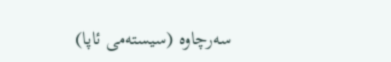سەرچاوە (سیستەمی ئاپا)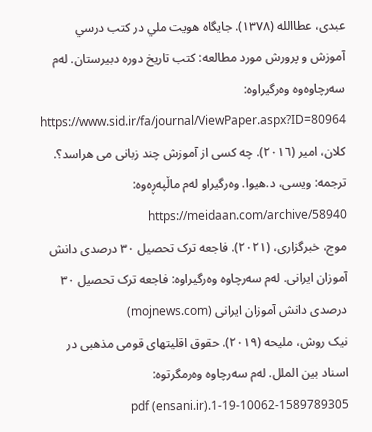عبدی، عطااللە (١٣٧٨). جايگاه هويت ملي در کتب درسي آموزش و پرورش مورد مطالعه: کتب تاريخ دوره دبيرستان. لەم سەرچاوەوە وەرگیراوە: https://www.sid.ir/fa/journal/ViewPaper.aspx?ID=80964
کلان، امیر (٢٠١٦). چه کسی از آموزش چند زبانی می هراسد؟. ترجمە: ویسی، د.هیوا. وەرگیراو لەم ماڵپەڕەوە: https://meidaan.com/archive/58940
موج، خبرگزاری، (٢٠٢١). فاجعە ترک تحصیل ٣٠ درصدی دانش آموزان ایرانی. لەم سەرچاوە وەرگیراوە: فاجعه ترک تحصیل ۳۰ درصدی دانش آموزان ایرانی (mojnews.com)
نیک روش، ملیحە (٢٠١٩). حقوق اقلیتهای قومی مذهبی در اسناد بین الملل. لەم سەرچاوە وەرمگرتوە: 1589789305-10062-19-1.pdf (ensani.ir)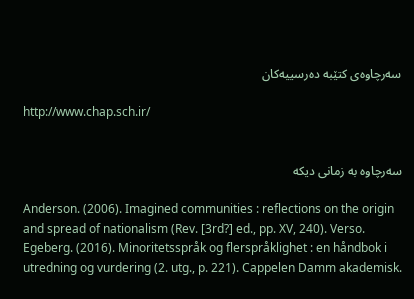سەرچاوەی کتێبە دەرسییەکان

http://www.chap.sch.ir/


سەرچاوە بە زمانی دیکە

Anderson. (2006). Imagined communities : reflections on the origin and spread of nationalism (Rev. [3rd?] ed., pp. XV, 240). Verso.
Egeberg. (2016). Minoritetsspråk og flerspråklighet : en håndbok i utredning og vurdering (2. utg., p. 221). Cappelen Damm akademisk.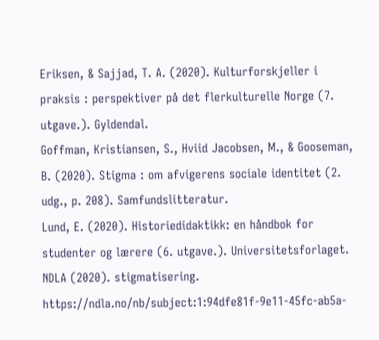Eriksen, & Sajjad, T. A. (2020). Kulturforskjeller i praksis : perspektiver på det flerkulturelle Norge (7. utgave.). Gyldendal.
Goffman, Kristiansen, S., Hviid Jacobsen, M., & Gooseman, B. (2020). Stigma : om afvigerens sociale identitet (2. udg., p. 208). Samfundslitteratur.
Lund, E. (2020). Historiedidaktikk: en håndbok for studenter og lærere (6. utgave.). Universitetsforlaget.
NDLA (2020). stigmatisering. https://ndla.no/nb/subject:1:94dfe81f-9e11-45fc-ab5a-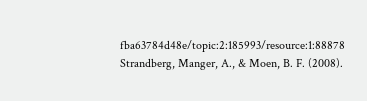fba63784d48e/topic:2:185993/resource:1:88878
Strandberg, Manger, A., & Moen, B. F. (2008).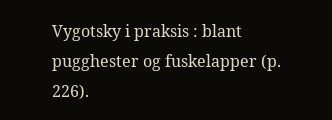Vygotsky i praksis : blant pugghester og fuskelapper (p. 226).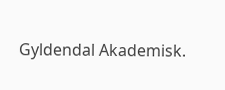Gyldendal Akademisk.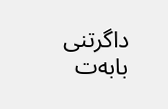داگرتنی بابەت